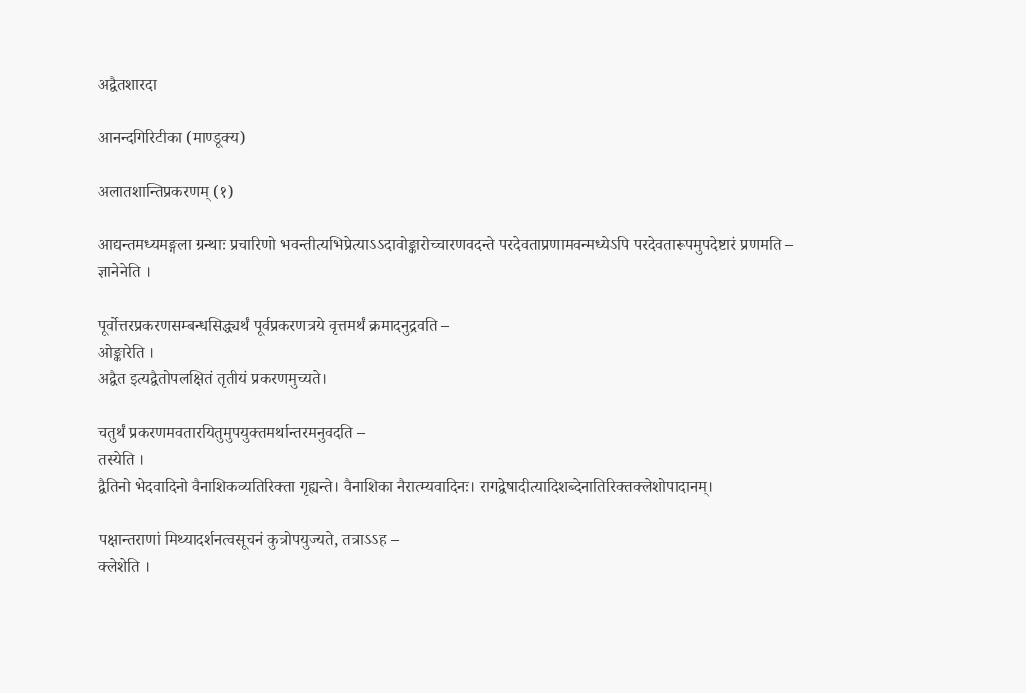अद्वैतशारदा

आनन्दगिरिटीका (माण्डूक्य)

अलातशान्तिप्रकरणम् (१)

आद्यन्तमध्यमङ्गला ग्रन्थाः प्रचारिणो भवन्तीत्यभिप्रेत्याऽऽदावोङ्कारोच्चारणवदन्ते परदेवताप्रणामवन्मध्येऽपि परदेवतारूपमुपदेष्टारं प्रणमति –
ज्ञानेनेति ।

पूर्वोत्तरप्रकरणसम्बन्धसिद्ध्यर्थं पूर्वप्रकरणत्रये वृत्तमर्थं क्रमादनुद्रवति –
ओङ्कारेति ।
अद्वैत इत्यद्वैतोपलक्षितं तृतीयं प्रकरणमुच्यते।

चतुर्थं प्रकरणमवतारयितुमुपयुक्तमर्थान्तरमनुवदति –
तस्येति ।
द्वैतिनो भेदवादिनो वैनाशिकव्यतिरिक्ता गृह्यन्ते। वैनाशिका नैरात्म्यवादिनः। रागद्वेषादीत्यादिशब्देनातिरिक्तक्लेशोपादानम्।

पक्षान्तराणां मिथ्यादर्शनत्वसूचनं कुत्रोपयुज्यते, तत्राऽऽह –
क्लेशेति ।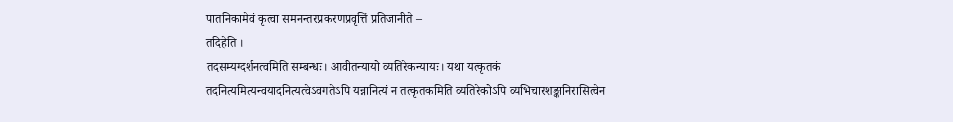पातनिकामेवं कृत्वा समनन्तरप्रकरणप्रवृत्तिं प्रतिजानीते –
तदिहेति ।
तदसम्यग्दर्शनत्वमिति सम्बन्धः। आवीतन्यायो व्यतिरेकन्यायः। यथा यत्कृतकं तदनित्यमित्यन्वयादनित्यत्वेऽवगतेऽपि यन्नानित्यं न तत्कृतकमिति व्यतिरेकोऽपि व्यभिचारशङ्कानिरासित्वेन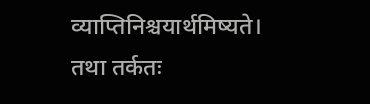व्याप्तिनिश्चयार्थमिष्यते। तथा तर्कतः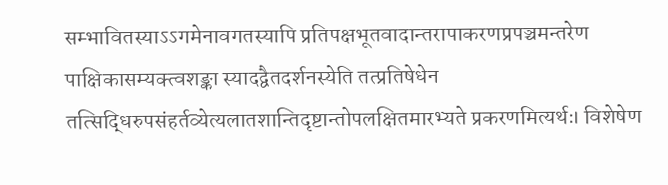सम्भावितस्याऽऽगमेनावगतस्यापि प्रतिपक्षभूतवादान्तरापाकरणप्रपञ्चमन्तरेण पाक्षिकासम्यक्त्वशङ्का स्यादद्वैतदर्शनस्येति तत्प्रतिषेधेन तत्सिद्धिरुपसंहर्तव्येत्यलातशान्तिदृष्टान्तोपलक्षितमारभ्यते प्रकरणमित्यर्थः। विशेषेण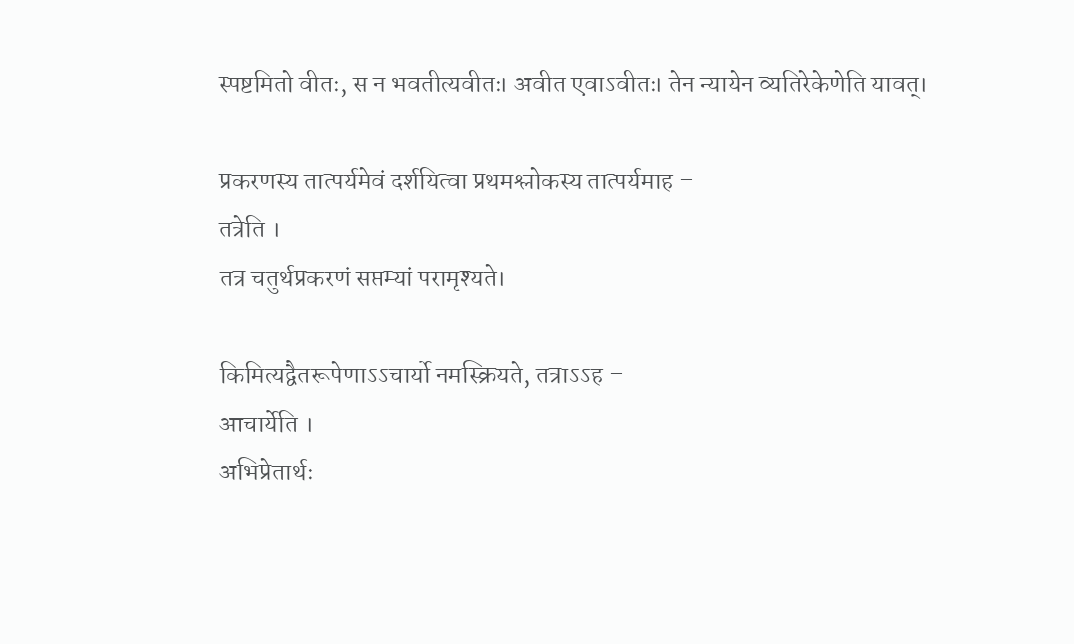स्पष्टमितो वीतः, स न भवतीत्यवीतः। अवीत एवाऽवीतः। तेन न्यायेन व्यतिरेकेणेति यावत्।

प्रकरणस्य तात्पर्यमेवं दर्शयित्वा प्रथमश्लोकस्य तात्पर्यमाह –
तत्रेति ।
तत्र चतुर्थप्रकरणं सप्तम्यां परामृश्यते।

किमित्यद्वैतरूपेणाऽऽचार्यो नमस्क्रियते, तत्राऽऽह –
आचार्येति ।
अभिप्रेतार्थः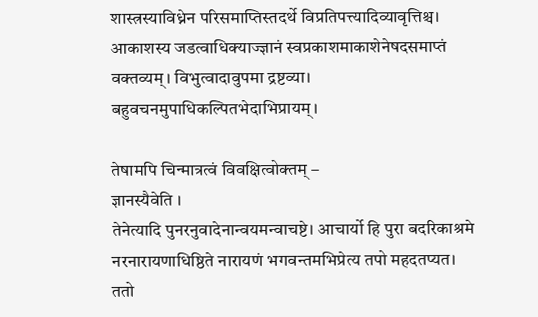शास्त्रस्याविध्नेन परिसमाप्तिस्तदर्थे विप्रतिपत्त्यादिव्यावृत्तिश्च। आकाशस्य जडत्वाधिक्याज्ज्ञानं स्वप्रकाशमाकाशेनेषदसमाप्तं वक्तव्यम्। विभुत्वादावुपमा द्रष्टव्या। बहुवचनमुपाधिकल्पितभेदाभिप्रायम्।

तेषामपि चिन्मात्रत्वं विवक्षित्वोक्तम् –
ज्ञानस्यैवेति ।
तेनेत्यादि पुनरनुवादेनान्वयमन्वाचष्टे। आचार्यो हि पुरा बदरिकाश्रमे नरनारायणाधिष्ठिते नारायणं भगवन्तमभिप्रेत्य तपो महदतप्यत। ततो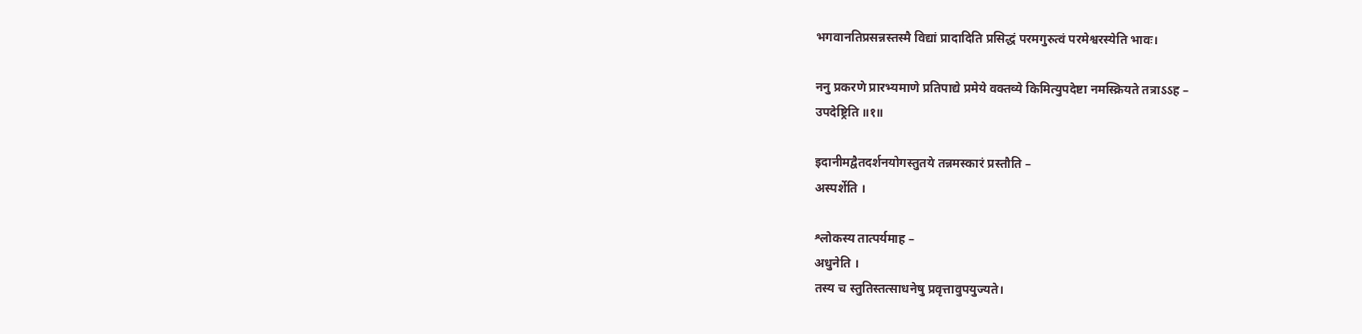भगवानतिप्रसन्नस्तस्मै विद्यां प्रादादिति प्रसिद्धं परमगुरुत्वं परमेश्वरस्येति भावः।

ननु प्रकरणे प्रारभ्यमाणे प्रतिपाद्ये प्रमेये वक्तव्ये किमित्युपदेष्टा नमस्क्रियते तत्राऽऽह –
उपदेष्ट्रिति ॥१॥

इदानीमद्वैतदर्शनयोगस्तुतये तन्नमस्कारं प्रस्तौति –
अस्पर्शेति ।

श्लोकस्य तात्पर्यमाह –
अधुनेति ।
तस्य च स्तुतिस्तत्साधनेषु प्रवृत्तावुपयुज्यते।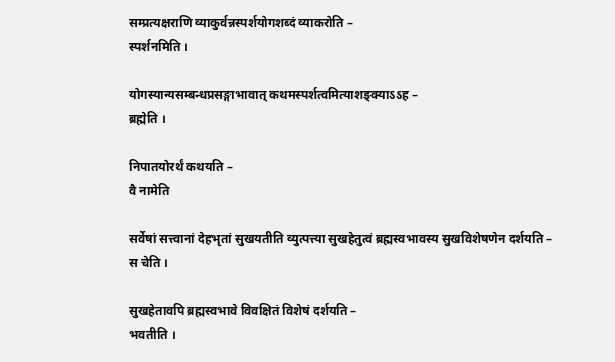सम्प्रत्यक्षराणि व्याकुर्वन्नस्पर्शयोगशब्दं व्याकरोति –
स्पर्शनमिति ।

योगस्यान्यसम्बन्धप्रसङ्गाभावात् कथमस्पर्शत्वमित्याशङ्क्याऽऽह –
ब्रह्मेति ।

निपातयोरर्थं कथयति –
वै नामेति

सर्वेषां सत्त्वानां देहभृतां सुखयतीति व्युत्पत्त्या सुखहेतुत्वं ब्रह्मस्वभावस्य सुखविशेषणेन दर्शयति –
स चेति ।

सुखहेतावपि ब्रह्मस्वभावे विवक्षितं विशेषं दर्शयति –
भवतीति ।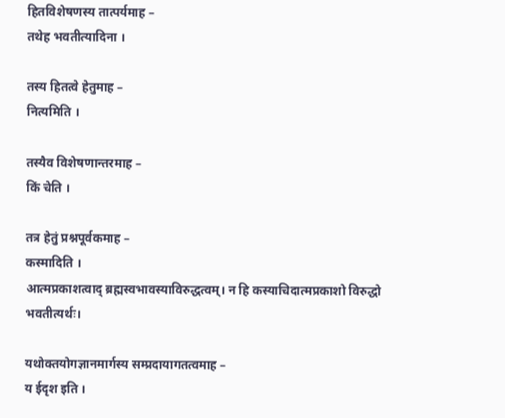हितविशेषणस्य तात्पर्यमाह –
तथेह भवतीत्यादिना ।

तस्य हितत्वे हेतुमाह –
नित्यमिति ।

तस्यैव विशेषणान्तरमाह –
किं चेति ।

तत्र हेतुं प्रश्नपूर्वकमाह –
कस्मादिति ।
आत्मप्रकाशत्वाद् ब्रह्मस्वभावस्याविरुद्धत्वम्। न हि कस्याचिदात्मप्रकाशो विरुद्धो भवतीत्यर्थः।

यथोक्तयोगज्ञानमार्गस्य सम्प्रदायागतत्वमाह –
य ईदृश इति ।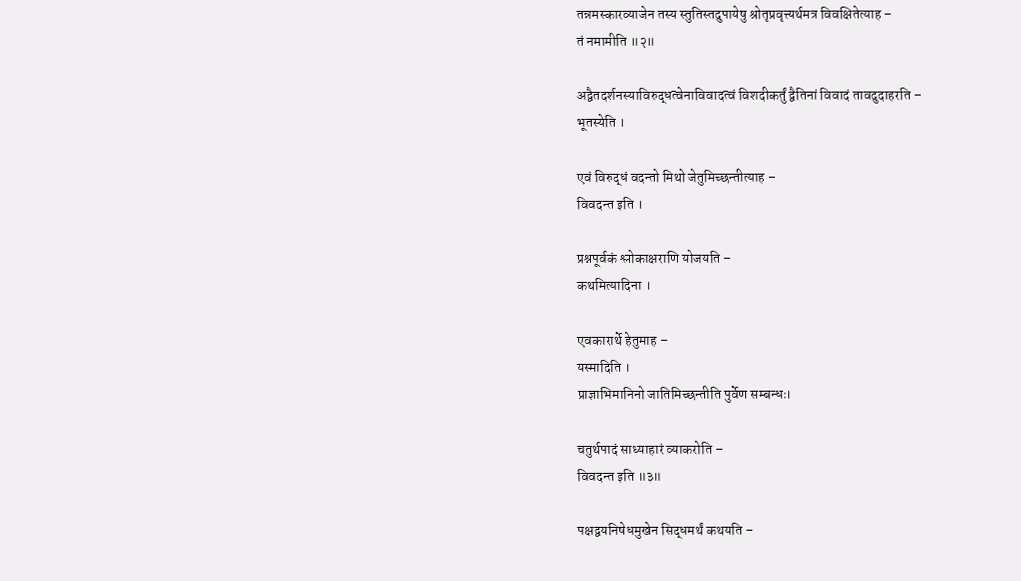तन्नमस्कारव्याजेन तस्य स्तुतिस्तदुपायेषु श्रोतृप्रवृत्त्यर्थमत्र विवक्षितेत्याह –
तं नमामीति ॥२॥

अद्वैतदर्शनस्याविरुद्धत्वेनाविवादत्वं विशदीकर्तुं द्वैतिनां विवादं तावदुदाहरति –
भूतस्येति ।

एवं विरुद्धं वदन्तो मिथो जेतुमिच्छन्तीत्याह –
विवदन्त इति ।

प्रश्नपूर्वकं श्लोकाक्षराणि योजयति –
कथमित्यादिना ।

एवकारार्थे हेतुमाह –
यस्मादिति ।
प्राज्ञाभिमानिनो जातिमिच्छन्तीति पुर्वेण सम्बन्धः।

चतुर्थपादं साध्याहारं व्याकरोति –
विवदन्त इति ॥३॥

पक्षद्वयनिषेधमुखेन सिद्धमर्थं कथयति –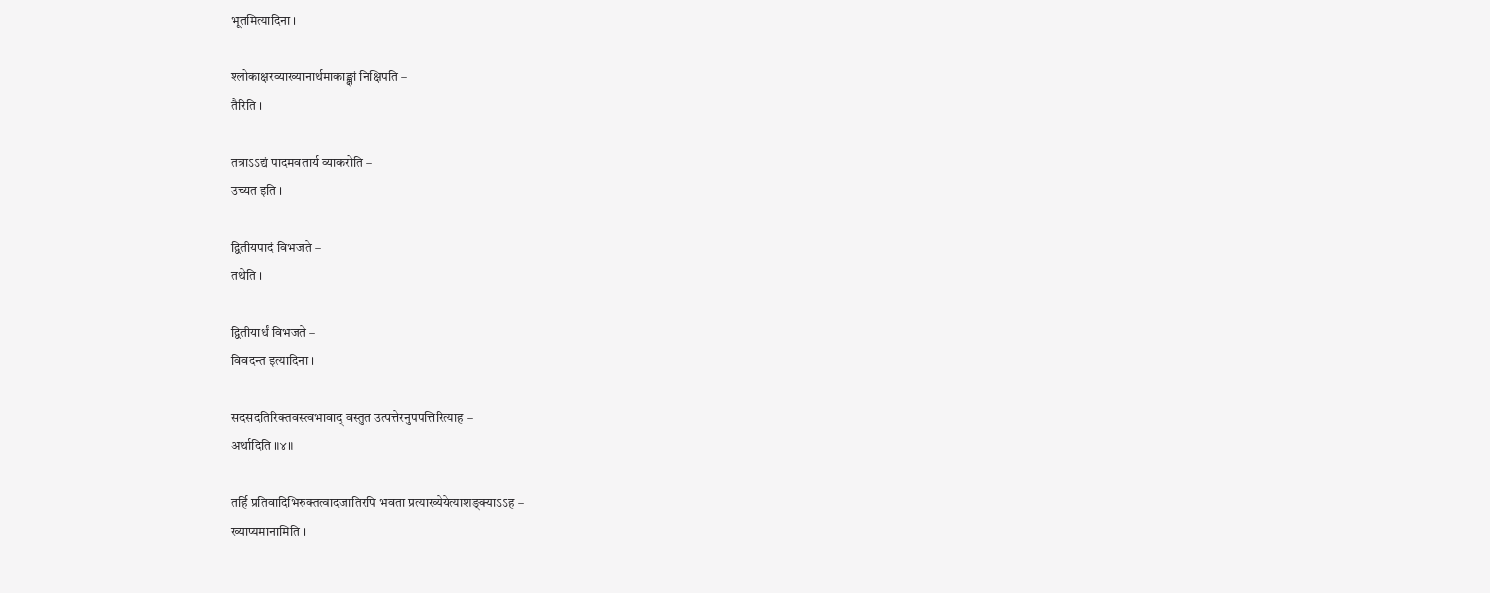भूतमित्यादिना ।

श्लोकाक्षरव्याख्यानार्थमाकाङ्क्षां निक्षिपति –
तैरिति ।

तत्राऽऽद्यं पादमवतार्य व्याकरोति –
उच्यत इति ।

द्वितीयपादं विभजते –
तथेति ।

द्वितीयार्धं विभजते –
विवदन्त इत्यादिना ।

सदसदतिरिक्तवस्त्वभावाद् वस्तुत उत्पत्तेरनुपपत्तिरित्याह –
अर्थादिति ॥४॥

तर्हि प्रतिवादिभिरुक्तत्वादजातिरपि भवता प्रत्याख्येयेत्याशङ्क्याऽऽह –
ख्याप्यमानामिति ।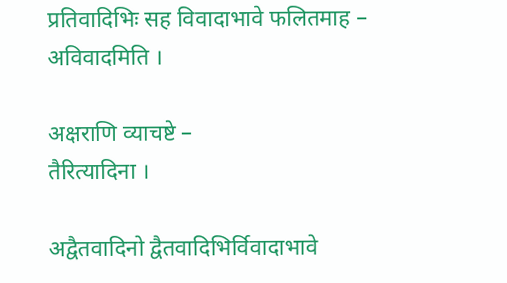प्रतिवादिभिः सह विवादाभावे फलितमाह –
अविवादमिति ।

अक्षराणि व्याचष्टे –
तैरित्यादिना ।

अद्वैतवादिनो द्वैतवादिभिर्विवादाभावे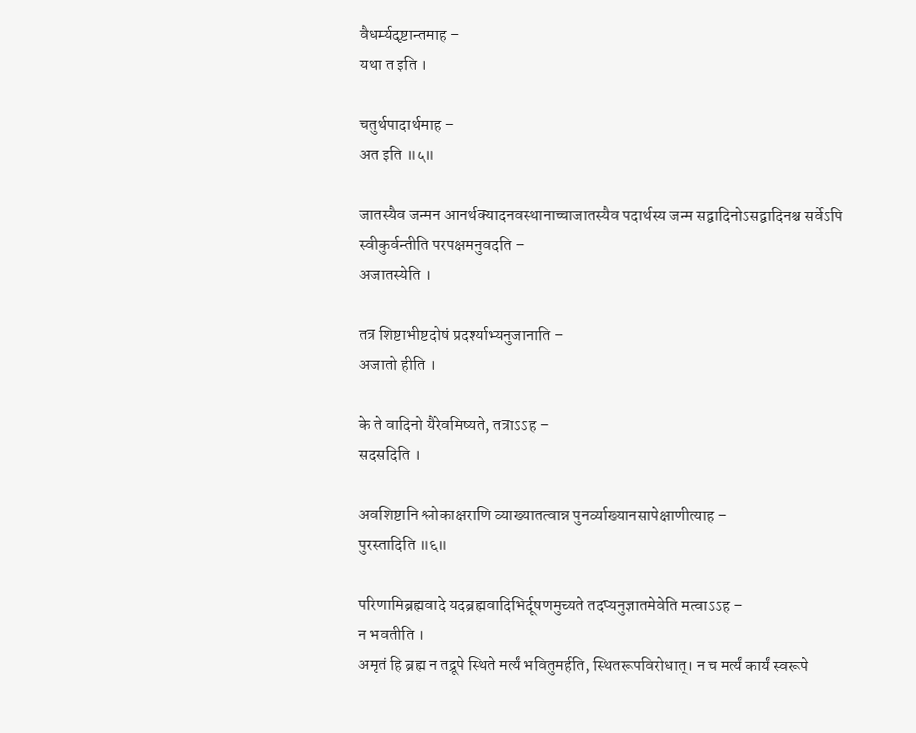वैधर्म्यदृष्टान्तमाह –
यथा त इति ।

चतुर्थपादार्थमाह –
अत इति ॥५॥

जातस्यैव जन्मन आनर्थक्यादनवस्थानाच्चाजातस्यैव पदार्थस्य जन्म सद्वादिनोऽसद्वादिनश्च सर्वेऽपि स्वीकुर्वन्तीति परपक्षमनुवदति –
अजातस्येति ।

तत्र शिष्टाभीष्टदोषं प्रदर्श्याभ्यनुजानाति –
अजातो हीति ।

के ते वादिनो यैरेवमिष्यते, तत्राऽऽह –
सदसदिति ।

अवशिष्टानि श्लोकाक्षराणि व्याख्यातत्वान्न पुनर्व्याख्यानसापेक्षाणीत्याह –
पुरस्तादिति ॥६॥

परिणामिब्रह्मवादे यदब्रह्मवादिभिर्दूषणमुच्यते तदप्यनुज्ञातमेवेति मत्वाऽऽह –
न भवतीति ।
अमृतं हि ब्रह्म न तद्रूपे स्थिते मर्त्यं भवितुमर्हति, स्थितरूपविरोधात्। न च मर्त्यं कार्यं स्वरूपे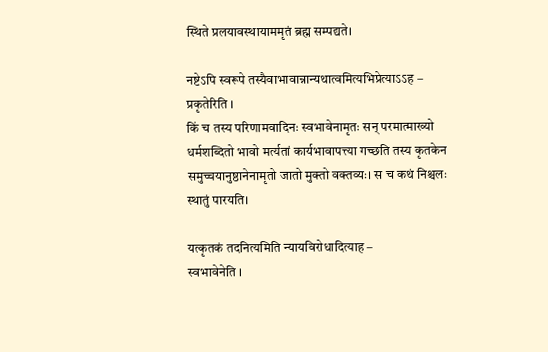स्थिते प्रलयावस्थायाममृतं ब्रह्म सम्पद्यते।

नष्टेऽपि स्वरूपे तस्यैवाभावान्नान्यथात्वमित्यभिप्रेत्याऽऽह –
प्रकृतेरिति ।
किं च तस्य परिणामवादिनः स्वभावेनामृतः सन् परमात्माख्यो धर्मशब्दितो भावो मर्त्यतां कार्यभावापत्त्या गच्छति तस्य कृतकेन समुच्चयानुष्ठानेनामृतो जातो मुक्तो वक्तव्यः। स च कथं निश्चलः स्थातुं पारयति।

यत्कृतकं तदनित्यमिति न्यायविरोधादित्याह –
स्वभावेनेति ।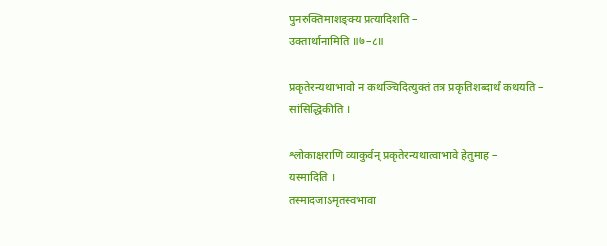पुनरुक्तिमाशङ्क्य प्रत्यादिशति –
उक्तार्थानामिति ॥७–८॥

प्रकृतेरन्यथाभावो न कथञ्चिदित्युक्तं तत्र प्रकृतिशब्दार्थं कथयति –
सांसिद्धिकीति ।

श्लोकाक्षराणि व्याकुर्वन् प्रकृतेरन्यथात्वाभावे हेतुमाह –
यस्मादिति ।
तस्मादजाऽमृतस्वभावा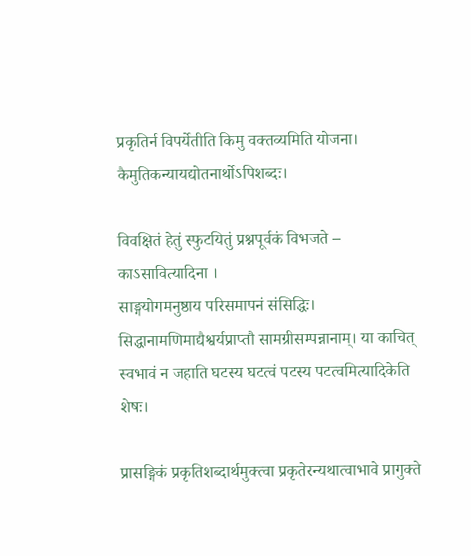प्रकृतिर्न विपर्येतीति किमु वक्तव्यमिति योजना। कैमुतिकन्यायद्योतनार्थोऽपिशब्दः।

विवक्षितं हेतुं स्फुटयितुं प्रश्नपूर्वकं विभजते –
काऽसावित्यादिना ।
साङ्गयोगमनुष्ठाय परिसमापनं संसिद्धिः। सिद्धानामणिमाद्यैश्वर्यप्राप्तौ सामग्रीसम्पन्नानाम्। या काचित् स्वभावं न जहाति घटस्य घटत्वं पटस्य पटत्वमित्यादिकेति शेषः।

प्रासङ्गिकं प्रकृतिशब्दार्थमुक्त्वा प्रकृतेरन्यथात्वाभावे प्रागुक्ते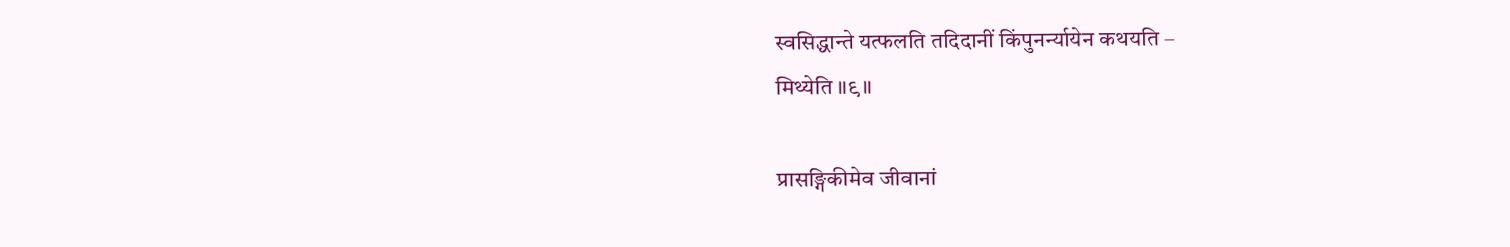स्वसिद्धान्ते यत्फलति तदिदानीं किंपुनर्न्यायेन कथयति –
मिथ्येति ॥९॥

प्रासङ्गिकीमेव जीवानां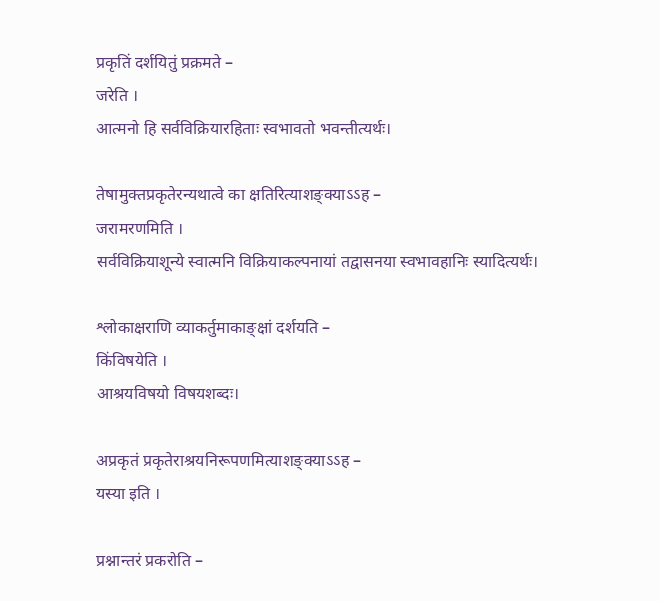प्रकृतिं दर्शयितुं प्रक्रमते –
जरेति ।
आत्मनो हि सर्वविक्रियारहिताः स्वभावतो भवन्तीत्यर्थः।

तेषामुक्तप्रकृतेरन्यथात्वे का क्षतिरित्याशङ्क्याऽऽह –
जरामरणमिति ।
सर्वविक्रियाशून्ये स्वात्मनि विक्रियाकल्पनायां तद्वासनया स्वभावहानिः स्यादित्यर्थः।

श्लोकाक्षराणि व्याकर्तुमाकाङ्क्षां दर्शयति –
किंविषयेति ।
आश्रयविषयो विषयशब्दः।

अप्रकृतं प्रकृतेराश्रयनिरूपणमित्याशङ्क्याऽऽह –
यस्या इति ।

प्रश्नान्तरं प्रकरोति –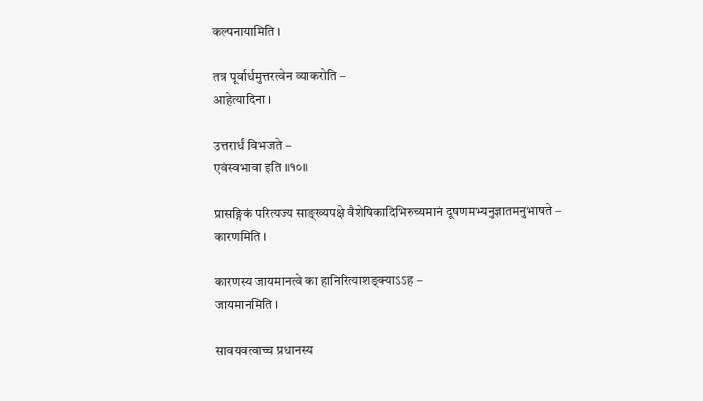कल्पनायामिति ।

तत्र पूर्वार्धमुत्तरत्वेन व्याकरोति –
आहेत्यादिना ।

उत्तरार्धं विभजते –
एवंस्वभावा इति ॥१०॥

प्रासङ्गिकं परित्यज्य साङ्ख्यपक्षे वैशेषिकादिभिरुच्यमानं दूषणमभ्यनुज्ञातमनुभाषते –
कारणमिति ।

कारणस्य जायमानत्वे का हानिरित्याशङ्क्याऽऽह –
जायमानमिति ।

सावयवत्वाच्च प्रधानस्य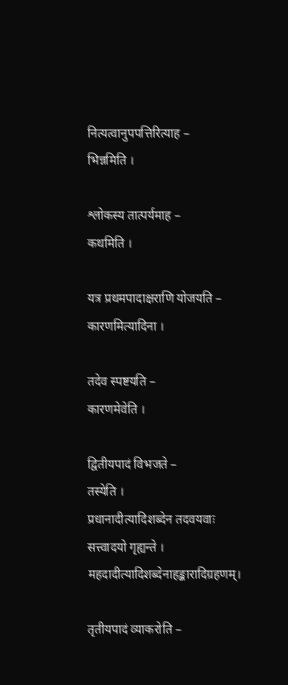नित्यत्वानुपपत्तिरित्याह –
भिन्नमिति ।

श्लोकस्य तात्पर्यमाह –
कथमिति ।

यत्र प्रथमपादाक्षराणि योजयति –
कारणमित्यादिना ।

तदेव स्पष्टयति –
कारणमेवेति ।

द्वितीयपादं विभजते –
तस्येति ।
प्रधानादीत्यादिशब्देन तदवयवाः सत्त्वादयो गृह्यन्ते । महदादीत्यादिशब्देनाहङ्कारादिग्रहणम्।

तृतीयपादं व्याकरोति –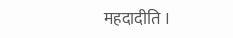महदादीति ।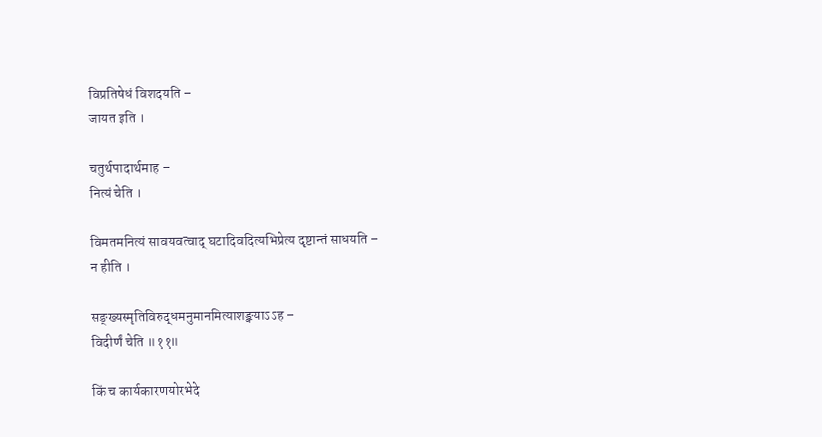विप्रतिषेधं विशदयति –
जायत इति ।

चतुर्थपादार्थमाह –
नित्यं चेति ।

विमतमनित्यं सावयवत्वाद् घटादिवदित्यभिप्रेत्य दृष्टान्तं साधयति –
न हीति ।

सङ्ख्यस्मृतिविरुद्धमनुमानमित्याशङ्क्याऽऽह –
विदीर्णं चेति ॥११॥

किं च कार्यकारणयोरभेदे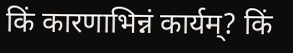किं कारणाभिन्नं कार्यम्? किं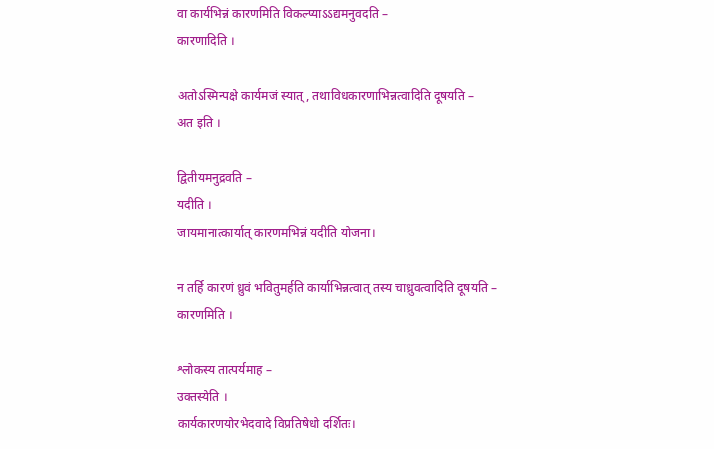वा कार्यभिन्नं कारणमिति विकल्प्याऽऽद्यमनुवदति –
कारणादिति ।

अतोऽस्मिन्पक्षे कार्यमजं स्यात्, तथाविधकारणाभिन्नत्वादिति दूषयति –
अत इति ।

द्वितीयमनुद्रवति –
यदीति ।
जायमानात्कार्यात् कारणमभिन्नं यदीति योजना।

न तर्हि कारणं ध्रुवं भवितुमर्हति कार्याभिन्नत्वात् तस्य चाध्रुवत्वादिति दूषयति –
कारणमिति ।

श्लोकस्य तात्पर्यमाह –
उक्तस्येति ।
कार्यकारणयोरभेदवादे विप्रतिषेधो दर्शितः।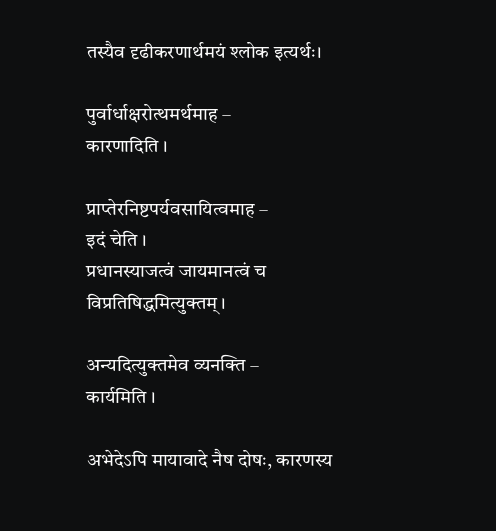तस्यैव दृढीकरणार्थमयं श्लोक इत्यर्थः।

पुर्वार्धाक्षरोत्थमर्थमाह –
कारणादिति ।

प्राप्तेरनिष्टपर्यवसायित्वमाह –
इदं चेति ।
प्रधानस्याजत्वं जायमानत्वं च विप्रतिषिद्धमित्युक्तम्।

अन्यदित्युक्तमेव व्यनक्ति –
कार्यमिति ।

अभेदेऽपि मायावादे नैष दोषः, कारणस्य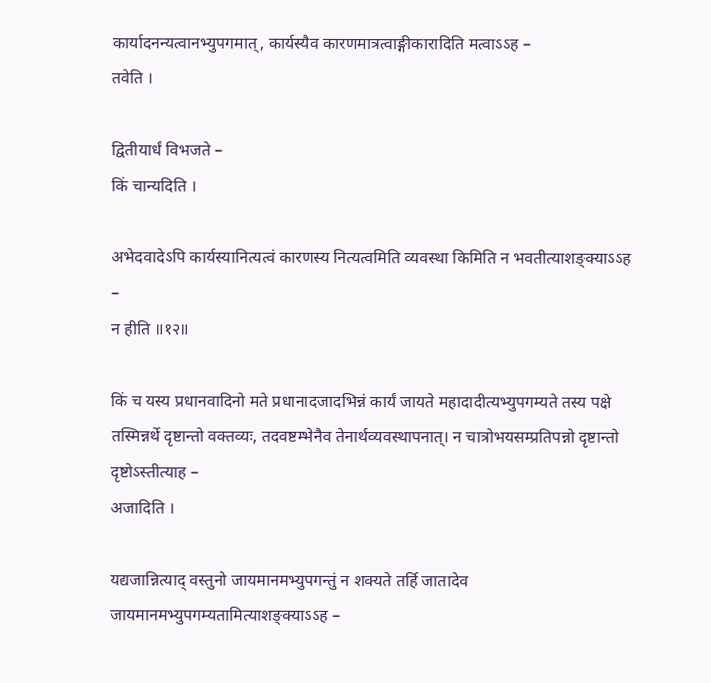कार्यादनन्यत्वानभ्युपगमात्, कार्यस्यैव कारणमात्रत्वाङ्गीकारादिति मत्वाऽऽह –
तवेति ।

द्वितीयार्धं विभजते –
किं चान्यदिति ।

अभेदवादेऽपि कार्यस्यानित्यत्वं कारणस्य नित्यत्वमिति व्यवस्था किमिति न भवतीत्याशङ्क्याऽऽह –
न हीति ॥१२॥

किं च यस्य प्रधानवादिनो मते प्रधानादजादभिन्नं कार्यं जायते महादादीत्यभ्युपगम्यते तस्य पक्षे तस्मिन्नर्थे दृष्टान्तो वक्तव्यः, तदवष्टम्भेनैव तेनार्थव्यवस्थापनात्। न चात्रोभयसम्प्रतिपन्नो दृष्टान्तो दृष्टोऽस्तीत्याह –
अजादिति ।

यद्यजान्नित्याद् वस्तुनो जायमानमभ्युपगन्तुं न शक्यते तर्हि जातादेव जायमानमभ्युपगम्यतामित्याशङ्क्याऽऽह –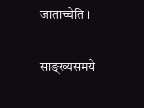जाताच्चेति ।

साङ्ख्यसमये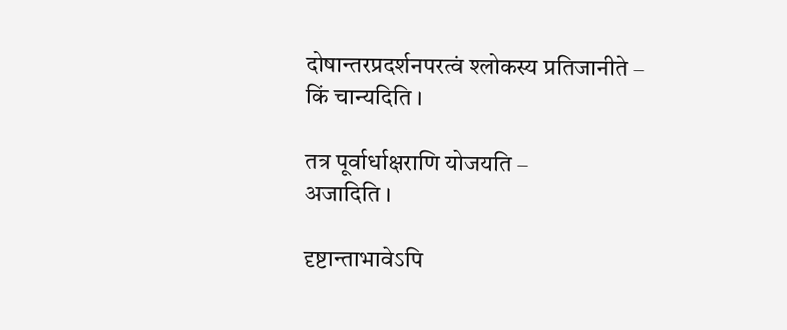दोषान्तरप्रदर्शनपरत्वं श्लोकस्य प्रतिजानीते –
किं चान्यदिति ।

तत्र पूर्वार्धाक्षराणि योजयति –
अजादिति ।

दृष्टान्ताभावेऽपि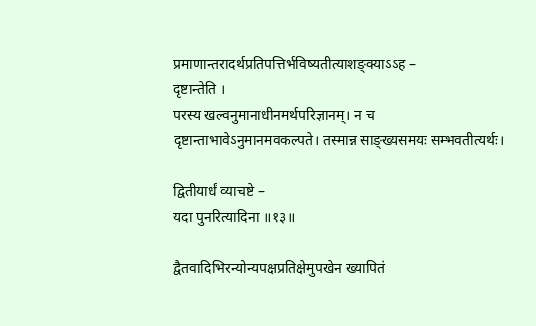प्रमाणान्तरादर्थप्रतिपत्तिर्भविष्यतीत्याशङ्क्या‌ऽऽह –
दृष्टान्तेति ।
परस्य खल्वनुमानाधीनमर्थपरिज्ञानम्। न च दृष्टान्ताभावेऽनुमानमवकल्पते। तस्मान्न साङ्ख्यसमयः सम्भवतीत्यर्थः।

द्वितीयार्धं व्याचष्टे –
यदा पुनरित्यादिना ॥१३॥

द्वैतवादिभिरन्योन्यपक्षप्रतिक्षेमुपखेन ख्यापितं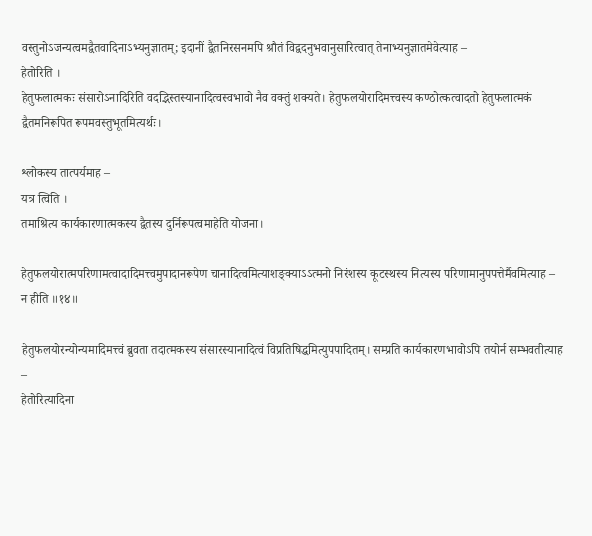वस्तुनोऽजन्यत्वमद्वैतवादिनाऽभ्यनुज्ञातम्; इदानीं द्वैतनिरसनमपि श्रौतं विद्वदनुभवानुसारित्वात् तेनाभ्यनुज्ञातमेवेत्याह –
हेतोरिति ।
हेतुफलात्मकः संसारोऽनादिरिति वदद्भिस्तस्यानादित्वस्वभावो नैव वक्तुं शक्यते। हेतुफलयोरादिमत्त्वस्य कण्ठोत्कत्वादतो हेतुफलात्मकं द्वैतमनिरूपित रूपमवस्तुभूतमित्यर्थः।

श्लोकस्य तात्पर्यमाह –
यत्र त्विति ।
तमाश्रित्य कार्यकारणात्मकस्य द्वैतस्य दुर्निरूपत्वमाहेति योजना।

हेतुफलयोरात्मपरिणामत्वादादिमत्त्वमुपादानरूपेण चानादित्वमित्याशङ्क्याऽऽत्मनो निरंशस्य कूटस्थस्य नित्यस्य परिणामानुपपत्तेर्मैवमित्याह –
न हीति ॥१४॥

हेतुफलयोरन्योन्यमादिमत्त्वं ब्रुवता तदात्मकस्य संसारस्यानादित्वं विप्रतिषिद्धमित्युपपादितम्। सम्प्रति कार्यकारणभावोऽपि तयोर्न सम्भवतीत्याह –
हेतोरित्यादिना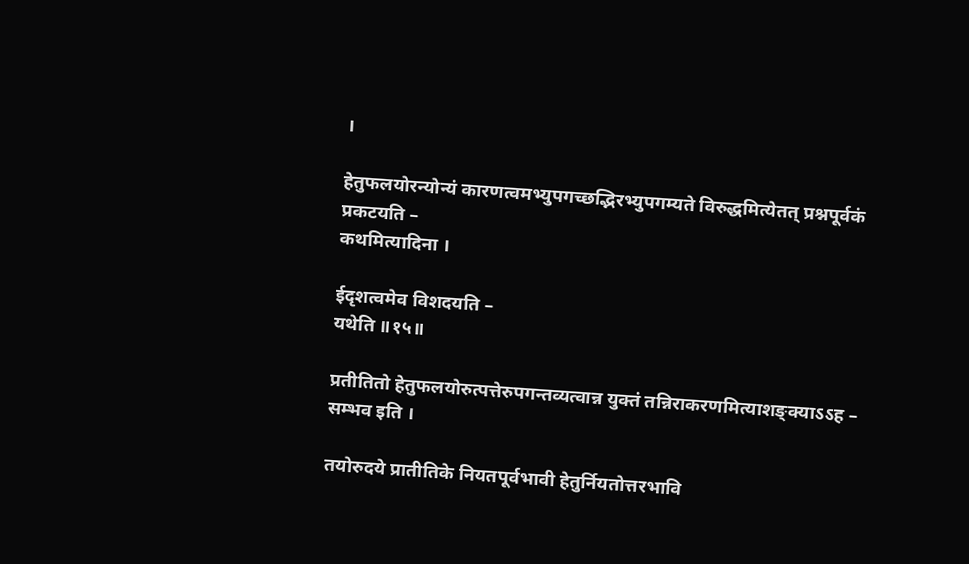।

हेतुफलयोरन्योन्यं कारणत्वमभ्युपगच्छद्भिरभ्युपगम्यते विरुद्धमित्येतत् प्रश्नपूर्वकं प्रकटयति –
कथमित्यादिना ।

ईदृशत्वमेव विशदयति –
यथेति ॥१५॥

प्रतीतितो हेतुफलयोरुत्पत्तेरुपगन्तव्यत्वान्न युक्तं तन्निराकरणमित्याशङ्क्याऽऽह –
सम्भव इति ।

तयोरुदये प्रातीतिके नियतपूर्वभावी हेतुर्नियतोत्तरभावि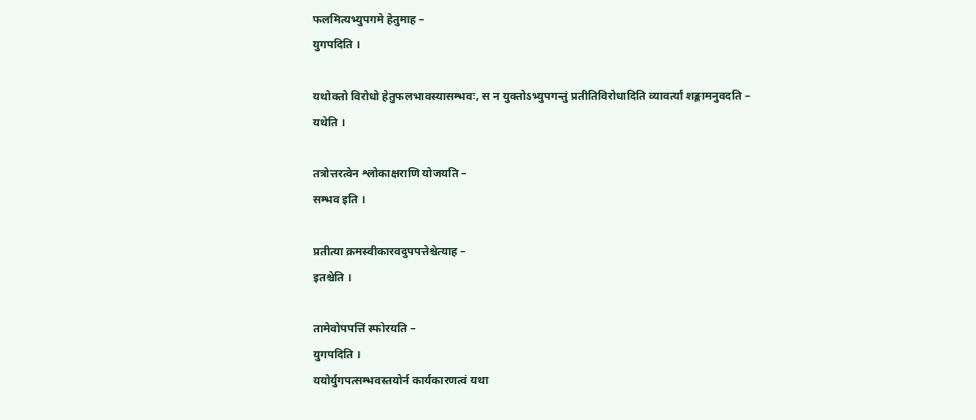फलमित्यभ्युपगमे हेतुमाह –
युगपदिति ।

यथोक्तो विरोधो हेतुफलभावस्यासम्भवः, स न युक्तोऽभ्युपगन्तुं प्रतीतिविरोधादिति व्यावर्त्यां शङ्कामनुवदति –
यथेति ।

तत्रोत्तरत्वेन श्लोकाक्षराणि योजयति –
सम्भव इति ।

प्रतीत्या क्रमस्वीकारवदुपपत्तेश्चेत्याह –
इतश्चेति ।

तामेवोपपत्तिं स्फोरयति –
युगपदिति ।
ययोर्युगपत्सम्भवस्तयोर्न कार्यकारणत्वं यथा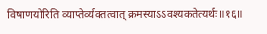विषाणयोरिति व्याप्तेर्व्यक्तत्वात् क्रमस्याऽऽवश्यकतेत्यर्थः॥१६॥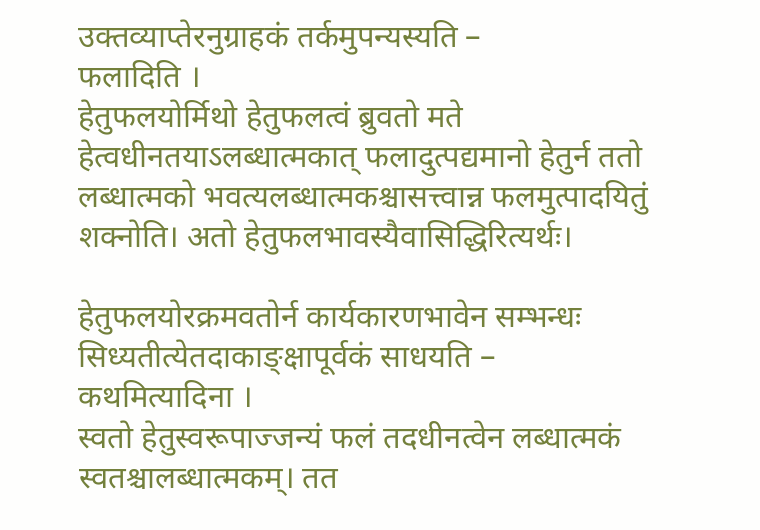उक्तव्याप्तेरनुग्राहकं तर्कमुपन्यस्यति –
फलादिति ।
हेतुफलयोर्मिथो हेतुफलत्वं ब्रुवतो मते हेत्वधीनतयाऽलब्धात्मकात् फलादुत्पद्यमानो हेतुर्न ततो लब्धात्मको भवत्यलब्धात्मकश्चासत्त्वान्न फलमुत्पादयितुं शक्नोति। अतो हेतुफलभावस्यैवासिद्धिरित्यर्थः।

हेतुफलयोरक्रमवतोर्न कार्यकारणभावेन सम्भन्धः सिध्यतीत्येतदाकाङ्क्षापूर्वकं साधयति –
कथमित्यादिना ।
स्वतो हेतुस्वरूपाज्जन्यं फलं तदधीनत्वेन लब्धात्मकं स्वतश्चालब्धात्मकम्। तत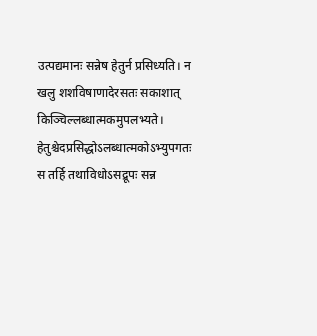उत्पद्यमानः सन्नेष हेतुर्न प्रसिध्यति। न खलु शशविषाणादेरसतः सकाशात् किञ्चिल्लब्धात्मकमुपलभ्यते। हेतुश्चेदप्रसिद्धोऽलब्धात्मकोऽभ्युपगतः स तर्हि तथाविधोऽसद्रूपः सन्न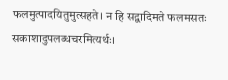फलमुत्पादयितुमुत्सहते। न हि सद्वादिमते फलमसतः सकाशादुपलब्धचरमित्यर्थः।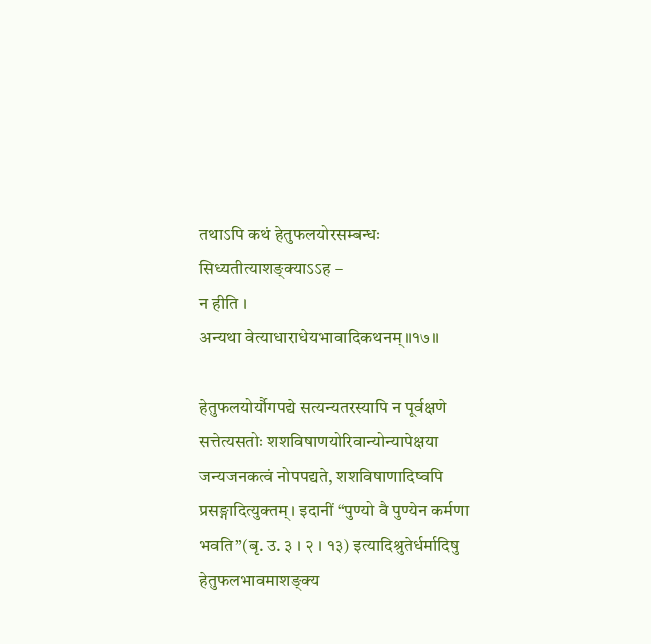तथाऽपि कथं हेतुफलयोरसम्बन्धः सिध्यतीत्याशङ्क्याऽऽह –
न हीति ।
अन्यथा वेत्याधाराधेयभावादिकथनम्॥१७॥

हेतुफलयोर्यौगपद्ये सत्यन्यतरस्यापि न पूर्वक्षणे सत्तेत्यसतोः शशविषाणयोरिवान्योन्यापेक्षया जन्यजनकत्वं नोपपद्यते, शशविषाणादिष्वपि प्रसङ्गादित्युक्तम्। इदानीं “पुण्यो वै पुण्येन कर्मणा भवति”(बृ. उ. ३ । २ । १३) इत्यादिश्रुतेर्धर्मादिषु हेतुफलभावमाशङ्क्य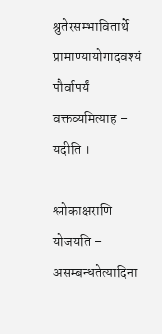श्रुतेरसम्भावितार्थे प्रामाण्यायोगादवश्यं पौर्वापर्यं वक्तव्यमित्याह –
यदीति ।

श्लोकाक्षराणि योजयति –
असम्बन्धतेत्यादिना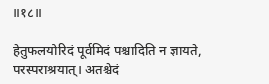॥१८॥

हेतुफलयोरिदं पूर्वमिदं पश्चादिति न ज्ञायते, परस्पराश्रयात्। अतश्चेदं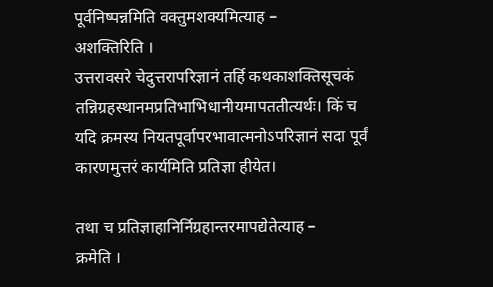पूर्वनिष्पन्नमिति वक्तुमशक्यमित्याह –
अशक्तिरिति ।
उत्तरावसरे चेदुत्तरापरिज्ञानं तर्हि कथकाशक्तिसूचकं तन्निग्रहस्थानमप्रतिभाभिधानीयमापततीत्यर्थः। किं च यदि क्रमस्य नियतपूर्वापरभावात्मनोऽपरिज्ञानं सदा पूर्वं कारणमुत्तरं कार्यमिति प्रतिज्ञा हीयेत।

तथा च प्रतिज्ञाहानिर्निग्रहान्तरमापद्येतेत्याह –
क्रमेति ।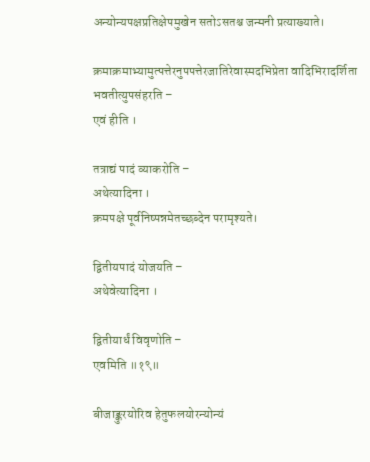अन्योन्यपक्षप्रतिक्षेपमुखेन सतोऽसतश्च जन्मनी प्रत्याख्याते।

क्रमाक्रमाभ्यामुत्पत्तेरनुपपत्तेरजातिरेवास्मदभिप्रेता वादिभिरादर्शिता भवतीत्युपसंहरति –
एवं हीति ।

तत्राद्यं पादं व्याकरोति –
अथेत्यादिना ।
क्रमपक्षे पूर्वनिष्पन्नमेतच्छब्देन परामृश्यते।

द्वितीयपादं योजयति –
अथेवेत्यादिना ।

द्वितीयार्धं विवृणोति –
एवमिति ॥१९॥

बीजाङ्कुरयोरिव हेतुफलयोरन्योन्यं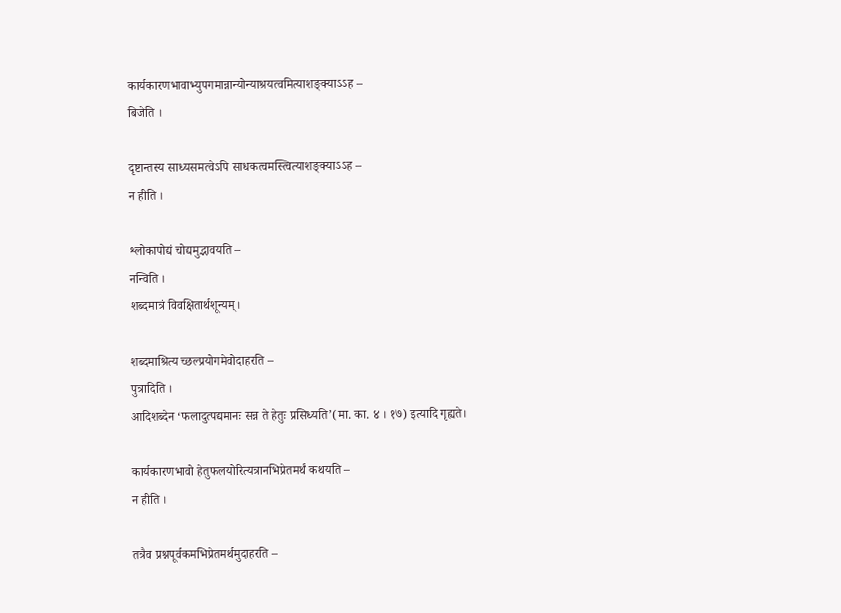कार्यकारणभावाभ्युपगमान्नान्योन्याश्रयत्वमित्याशङ्क्याऽऽह –
बिजेति ।

दृष्टान्तस्य साध्यसमत्वेऽपि साधकत्वमस्त्वित्याशङ्क्याऽऽह –
न हीति ।

श्लोकापोद्यं चोद्यमुद्भावयति –
नन्विति ।
शब्दमात्रं विवक्षितार्थशून्यम्।

शब्दमाश्रित्य च्छल्प्रयोगमेवोदाहरति –
पुत्रादिति ।
आदिशब्देन ‘फलादुत्पद्यमानः सन्न ते हेतुः प्रसिध्यति’(मा. का. ४ । १७) इत्यादि गृह्यते।

कार्यकारणभावो हेतुफलयोरित्यत्रानभिप्रेतमर्थं कथयति –
न हीति ।

तत्रैव प्रश्नपूर्वकमभिप्रेतमर्थमुदाहरति –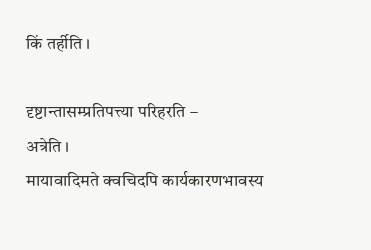किं तर्हीति ।

दृष्टान्तासम्प्रतिपत्त्या परिहरति –
अत्रेति ।
मायावादिमते क्वचिदपि कार्यकारणभावस्य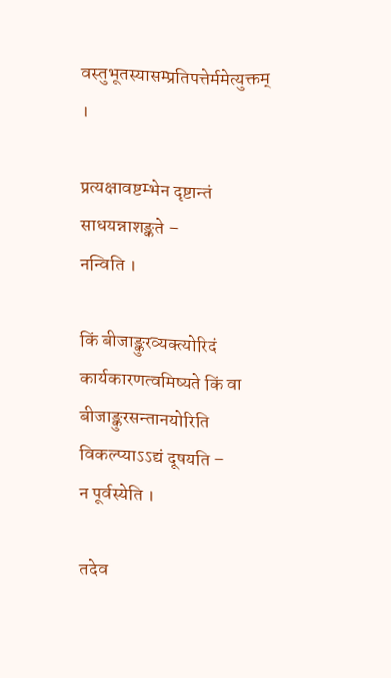वस्तुभूतस्यासम्प्रतिपत्तेर्ममेत्युक्तम् ।

प्रत्यक्षावष्टम्भेन दृष्टान्तं साधयन्नाशङ्कते –
नन्विति ।

किं बीजाङ्कुरव्यक्त्योरिदं कार्यकारणत्वमिष्यते किं वा बीजाङ्कुरसन्तानयोरिति विकल्प्याऽऽद्यं दूषयति –
न पूर्वस्येति ।

तदेव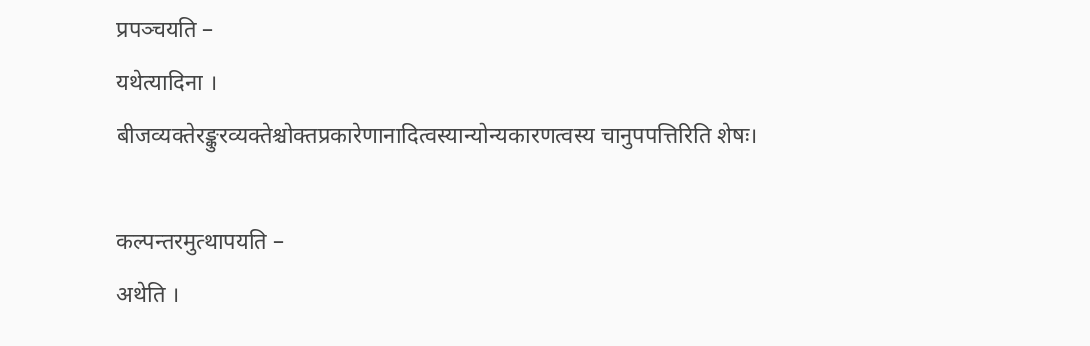प्रपञ्चयति –
यथेत्यादिना ।
बीजव्यक्तेरङ्कुरव्यक्तेश्चोक्तप्रकारेणानादित्वस्यान्योन्यकारणत्वस्य चानुपपत्तिरिति शेषः।

कल्पन्तरमुत्थापयति –
अथेति ।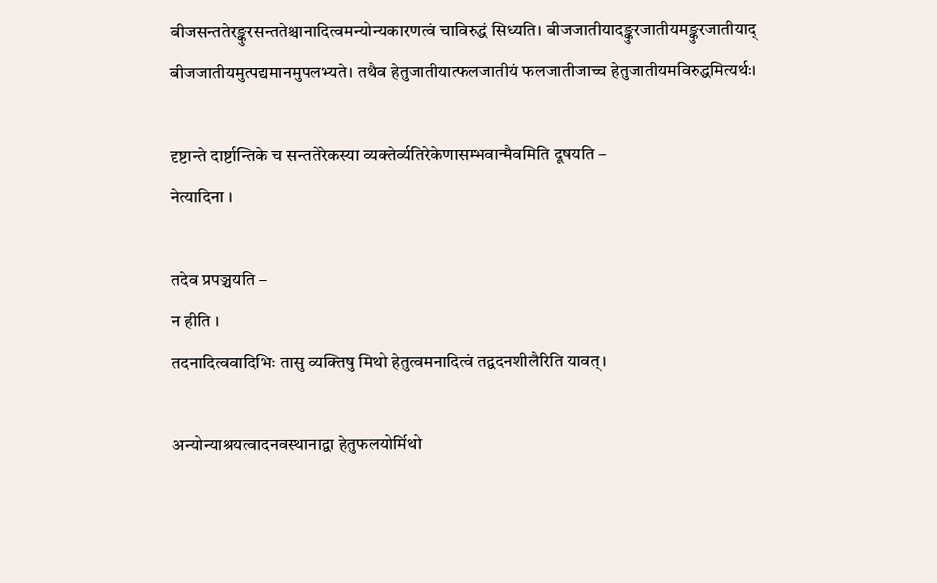बीजसन्ततेरङ्कुरसन्ततेश्चानादित्वमन्योन्यकारणत्वं चाविरुद्धं सिध्यति। बीजजातीयादङ्कुरजातीयमङ्कुरजातीयाद् बीजजातीयमुत्पद्यमानमुपलभ्यते। तथैव हेतुजातीयात्फलजातीयं फलजातीजाच्च हेतुजातीयमविरुद्धमित्यर्थः।

दृष्टान्ते दार्ष्टान्तिके च सन्ततेरेकस्या व्यक्तेर्व्यतिरेकेणासम्भवान्मैवमिति दूषयति –
नेत्यादिना ।

तदेव प्रपञ्चयति –
न हीति ।
तदनादित्ववादिभिः तासु व्यक्तिषु मिथो हेतुत्वमनादित्वं तद्वदनशीलैरिति यावत्।

अन्योन्याश्रयत्वादनवस्थानाद्वा हेतुफलयोर्मिथो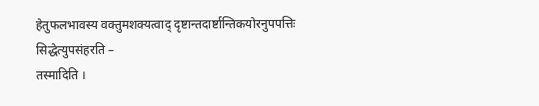हेतुफलभावस्य वक्तुमशक्यत्वाद् दृष्टान्तदार्ष्टान्तिकयोरनुपपत्तिः सिद्धेत्युपसंहरति –
तस्मादिति ।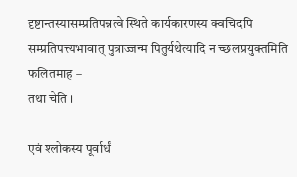दृष्टान्तस्यासम्प्रतिपन्नत्वे स्थिते कार्यकारणस्य क्वचिदपि सम्प्रतिपत्त्यभावात् पुत्राज्जन्म पितुर्यथेत्यादि न च्छलप्रयुक्तमिति फलितमाह –
तथा चेति ।

एवं श्लोकस्य पूर्वार्धं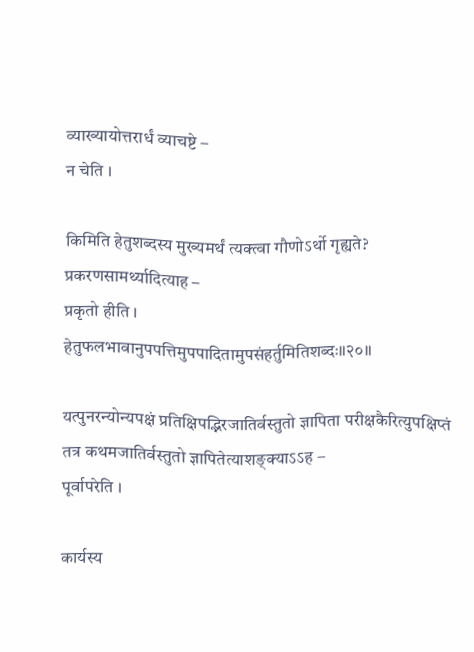व्याख्यायोत्तरार्धं व्याचष्टे –
न चेति ।

किमिति हेतुशब्दस्य मुख्यमर्थं त्यक्त्वा गौणोऽर्थो गृह्यते? प्रकरणसामर्थ्यादित्याह –
प्रकृतो हीति ।
हेतुफलभावानुपपत्तिमुपपादितामुपसंहर्तुमितिशब्दः॥२०॥

यत्पुनरन्योन्यपक्षं प्रतिक्षिपद्भिरजातिर्वस्तुतो ज्ञापिता परीक्षकैरित्युपक्षिप्तं तत्र कथमजातिर्वस्तुतो ज्ञापितेत्याशङ्क्याऽऽह –
पूर्वापरेति ।

कार्यस्य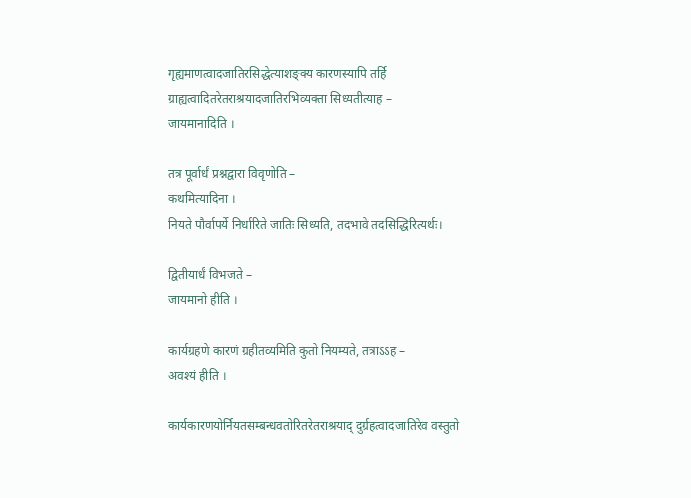गृह्यमाणत्वादजातिरसिद्धेत्याशङ्क्य कारणस्यापि तर्हि ग्राह्यत्वादितरेतराश्रयादजातिरभिव्यक्ता सिध्यतीत्याह –
जायमानादिति ।

तत्र पूर्वार्धं प्रश्नद्वारा विवृणोति –
कथमित्यादिना ।
नियते पौर्वापर्ये निर्धारिते जातिः सिध्यति, तदभावे तदसिद्धिरित्यर्थः।

द्वितीयार्धं विभजते –
जायमानो हीति ।

कार्यग्रहणे कारणं ग्रहीतव्यमिति कुतो नियम्यते, तत्राऽऽह –
अवश्यं हीति ।

कार्यकारणयोर्नियतसम्बन्धवतोरितरेतराश्रयाद् दुर्ग्रहत्वादजातिरेव वस्तुतो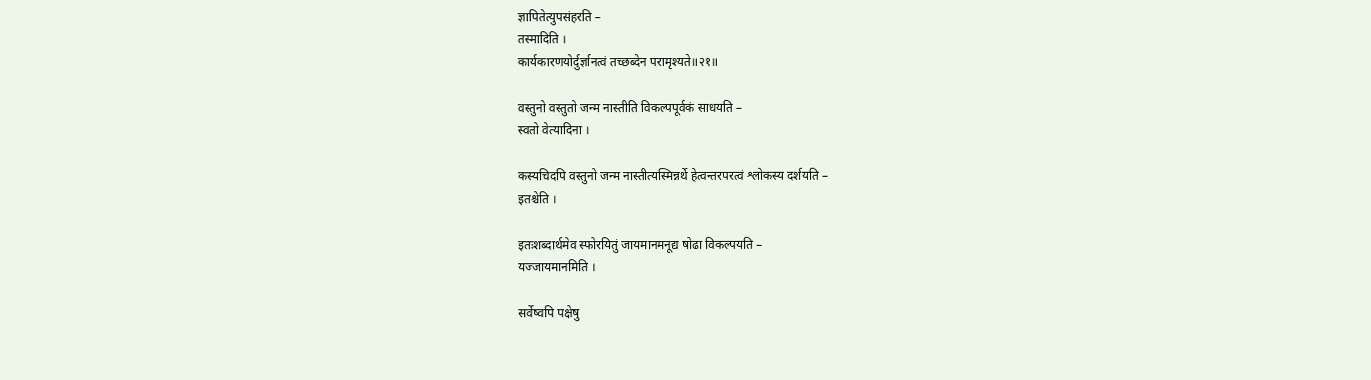ज्ञापितेत्युपसंहरति –
तस्मादिति ।
कार्यकारणयोर्दुर्ज्ञानत्वं तच्छब्देन परामृश्यते॥२१॥

वस्तुनो वस्तुतो जन्म नास्तीति विकल्पपूर्वकं साधयति –
स्वतो वेत्यादिना ।

कस्यचिदपि वस्तुनो जन्म नास्तीत्यस्मिन्नर्थे हेत्वन्तरपरत्वं श्लोकस्य दर्शयति –
इतश्चेति ।

इतःशब्दार्थमेव स्फोरयितुं जायमानमनूद्य षोढा विकल्पयति –
यज्जायमानमिति ।

सर्वेष्वपि पक्षेषु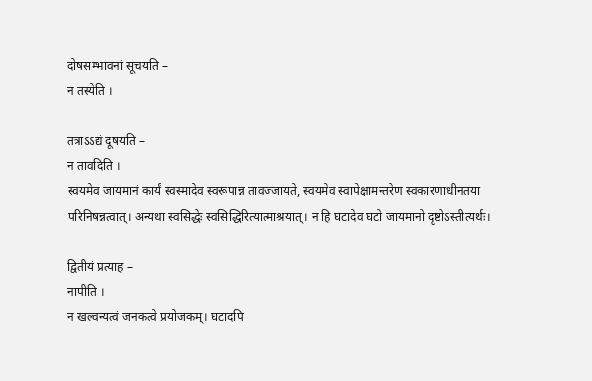दोषसम्भावनां सूचयति –
न तस्येति ।

तत्राऽऽद्यं दूषयति –
न तावदिति ।
स्वयमेव जायमानं कार्यं स्वस्मादेव स्वरूपान्न तावज्जायते, स्वयमेव स्वापेक्षामन्तरेण स्वकारणाधीनतया परिनिषन्नत्वात्। अन्यथा स्वसिद्धेः स्वसिद्धिरित्यात्माश्रयात्। न हि घटादेव घटो जायमानो दृष्टोऽस्तीत्यर्थः।

द्वितीयं प्रत्याह –
नापीति ।
न खल्वन्यत्वं जनकत्वे प्रयोजकम्। घटादपि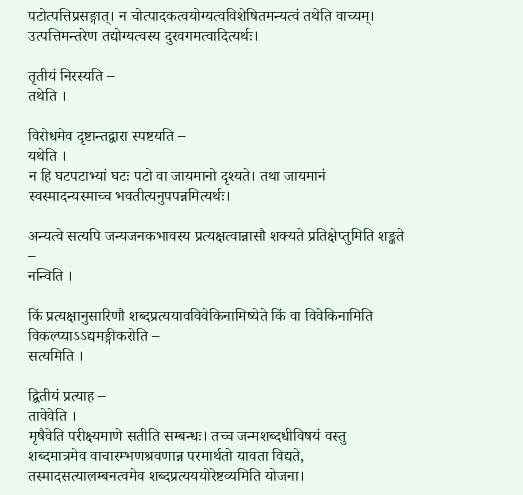पटोत्पत्तिप्रसङ्गात्। न चोत्पादकत्वयोग्यत्वविशेषितमन्यत्वं तथेति वाच्यम्। उत्पत्तिमन्तरेण तद्योग्यत्वस्य दुरवगमत्वादित्यर्थः।

तृतीयं निरस्यति –
तथेति ।

विरोधमेव दृष्टान्तद्वारा स्पष्टयति –
यथेति ।
न हि घटपटाभ्यां घटः पटो वा जायमानो दृश्यते। तथा जायमानं स्वस्मादन्यस्माच्च भवतीत्यनुपपन्नमित्यर्थः।

अन्यत्वे सत्यपि जन्यजनकभावस्य प्रत्यक्षत्वान्नासौ शक्यते प्रतिक्षेप्तुमिति शङ्कते –
नन्विति ।

किं प्रत्यक्षानुसारिणौ शब्दप्रत्ययावविवेकिनामिष्येते किं वा विवेकिनामिति विकल्प्याऽऽद्यमङ्गीकरोति –
सत्यमिति ।

द्वितीयं प्रत्याह –
तावेवेति ।
मृषैवेति परीक्ष्यमाणे सतीति सम्बन्धः। तच्च जन्मशब्दधीविषयं वस्तु शब्दमात्रमेव वाचारम्भणश्रवणान्न परमार्थतो यावता विद्यते, तस्मादसत्यालम्बनत्वमेव शब्दप्रत्यययोरेष्टव्यमिति योजना।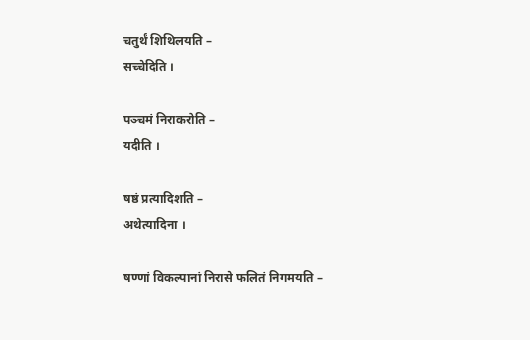चतुर्थं शिथिलयति –
सच्चेदिति ।

पञ्चमं निराकरोति –
यदीति ।

षष्ठं प्रत्यादिशति –
अथेत्यादिना ।

षण्णां विकल्पानां निरासे फलितं निगमयति –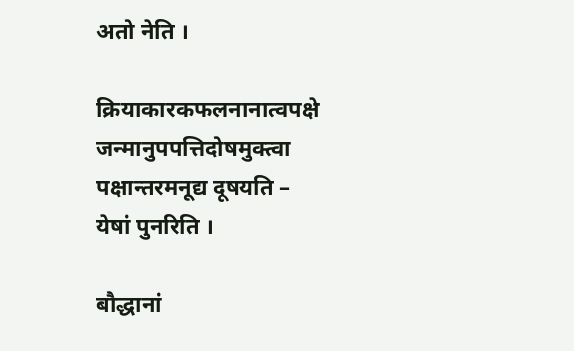अतो नेति ।

क्रियाकारकफलनानात्वपक्षे जन्मानुपपत्तिदोषमुक्त्वा पक्षान्तरमनूद्य दूषयति –
येषां पुनरिति ।

बौद्धानां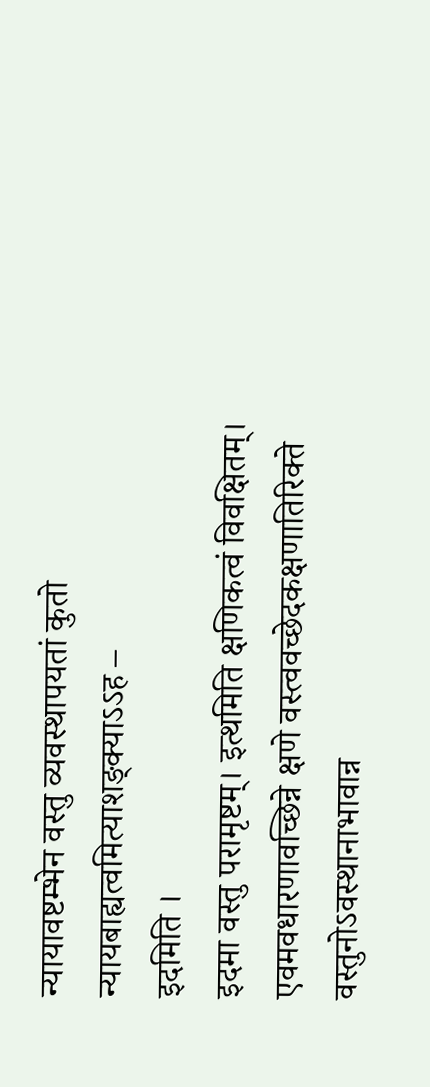न्यायावष्टम्भेन वस्तु व्यवस्थापयतां कुतो न्यायबाह्यत्वमित्याशङ्क्याऽऽह –
इदमिति ।
इदमा वस्तु परामृष्टम्। इत्थमिति क्षणिकत्वं विवक्षितम्। एवमवधारणावच्छिन्ने क्षणे वस्त्ववच्छेदकक्षणातिरिक्ते वस्तुनोऽवस्थानाभावान्न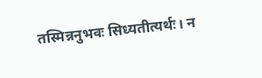तस्मिन्ननुभवः सिध्यतीत्यर्थः। न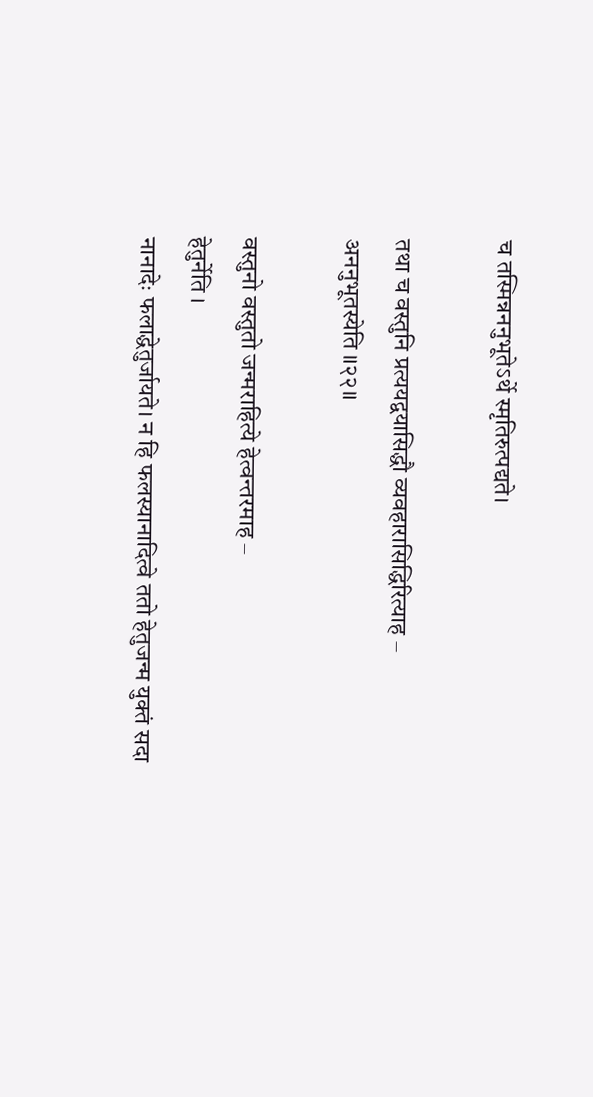च तस्मिन्नननुभूतेऽर्थे स्मृतिरुत्पद्यते।

तथा च वस्तुनि प्रत्ययद्वयासिद्धौ व्यवहारासिद्धिरित्याह –
अननुभूतस्येति ॥२२॥

वस्तुनो वस्तुतो जन्मराहित्ये हेत्वन्तरमाह –
हेतुर्नेति ।
नानादेः फलाद्धेतुर्जायते। न हि फलस्यानादित्वे ततो हेतुजन्म युक्तं सदा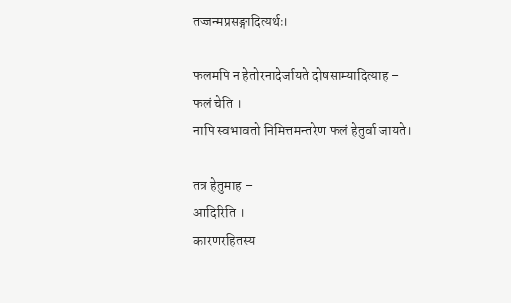तज्जन्मप्रसङ्गादित्यर्थः।

फलमपि न हेतोरनादेर्जायते दोषसाम्यादित्याह –
फलं चेति ।
नापि स्वभावतो निमित्तमन्तरेण फलं हेतुर्वा जायते।

तत्र हेतुमाह –
आदिरिति ।
कारणरहितस्य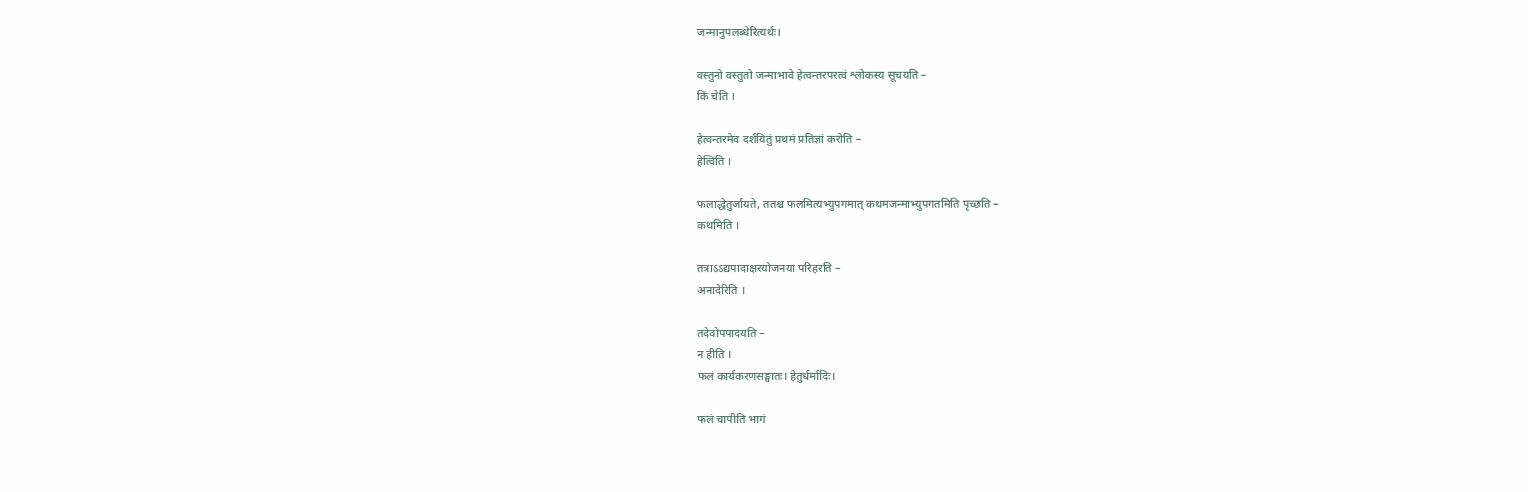जन्मानुपलब्धेरित्यर्थः।

वस्तुनो वस्तुतो जन्माभावे हेत्वन्तरपरत्वं श्लोकस्य सूचयति –
किं चेति ।

हेत्वन्तरमेव दर्शयितुं प्रथमं प्रतिज्ञां करोति –
हेत्विति ।

फलाद्धेतुर्जायते, ततश्च फलमित्यभ्युपगमात् कथमजन्माभ्युपगतमिति पृच्छति –
कथमिति ।

तत्राऽऽद्यपादाक्षरयोजनया परिहरति –
अनादेरिति ।

तदेवोपपादयति –
न हीति ।
फलं कार्यकरणसङ्घातः। हेतुर्धर्मादिः।

फलं चापीति भागं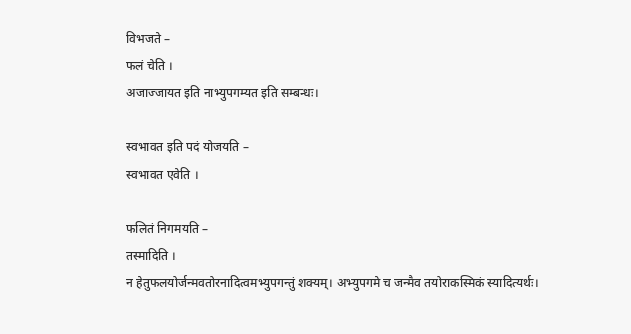विभजते –
फलं चेति ।
अजाज्जायत इति नाभ्युपगम्यत इति सम्बन्धः।

स्वभावत इति पदं योजयति –
स्वभावत एवेति ।

फलितं निगमयति –
तस्मादिति ।
न हेतुफलयोर्जन्मवतोरनादित्वमभ्युपगन्तुं शक्यम्। अभ्युपगमे च जन्मैव तयोराकस्मिकं स्यादित्यर्थः।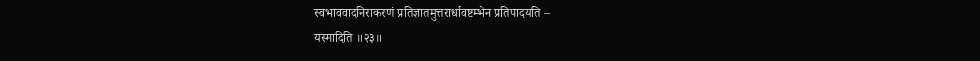स्वभाववादनिराकरणं प्रतिज्ञातमुत्तरार्धावष्टम्भेन प्रतिपादयति –
यस्मादिति ॥२३॥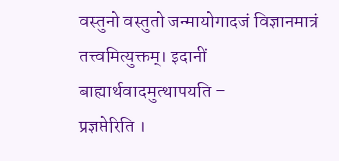वस्तुनो वस्तुतो जन्मायोगादजं विज्ञानमात्रं तत्त्वमित्युक्तम्। इदानीं बाह्यार्थवादमुत्थापयति –
प्रज्ञप्तेरिति ।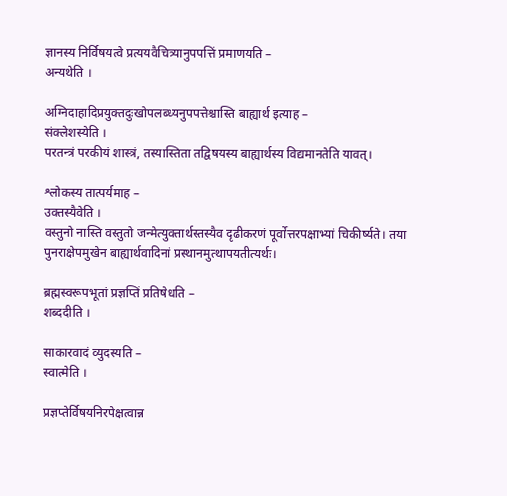ज्ञानस्य निर्विषयत्वे प्रत्ययवैचित्र्यानुपपत्तिं प्रमाणयति –
अन्यथेति ।

अग्निदाहादिप्रयुक्तदुःखोपलब्ध्यनुपपत्तेश्चास्ति बाह्यार्थ इत्याह –
संक्लेशस्येति ।
परतन्त्रं परकीयं शास्त्रं, तस्यास्तिता तद्विषयस्य बाह्यार्थस्य विद्यमानतेति यावत्।

श्लोकस्य तात्पर्यमाह –
उक्तस्यैवेति ।
वस्तुनो नास्ति वस्तुतो जन्मेत्युक्तार्थस्तस्यैव दृढीकरणं पूर्वोत्तरपक्षाभ्यां चिकीर्ष्यते। तया पुनराक्षेपमुखेन बाह्यार्थवादिनां प्रस्थानमुत्थापयतीत्यर्थः।

ब्रह्मस्वरूपभूतां प्रज्ञप्तिं प्रतिषेधति –
शब्ददीति ।

साकारवादं व्युदस्यति –
स्वात्मेति ।

प्रज्ञप्तेर्विषयनिरपेक्षत्वान्न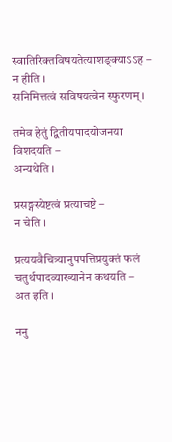स्वातिरिक्तविषयतेत्याशङ्क्याऽऽह –
न हीति ।
सनिमित्तत्वं सविषयत्वेन स्फुरणम्।

तमेव हेतुं द्वितीयपादयोजनया विशदयति –
अन्यथेति ।

प्रसङ्गस्येष्टत्वं प्रत्याचष्टे –
न चेति ।

प्रत्ययवैचित्र्यानुपपत्तिप्रयुक्तं फलं चतुर्थपादव्याख्यानेन कथयति –
अत इति ।

ननु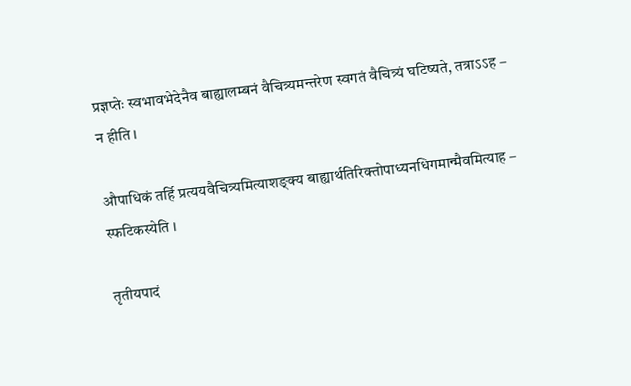प्रज्ञप्तेः स्वभावभेदेनैव बाह्यालम्बनं वैचित्र्यमन्तरेण स्वगतं वैचित्र्यं घटिष्यते, तत्राऽऽह –
न हीति ।

औपाधिकं तर्हि प्रत्ययवैचित्र्यमित्याशङ्क्य बाह्यार्थतिरिक्तोपाध्यनधिगमान्मैवमित्याह –
स्फटिकस्येति ।

तृतीयपादं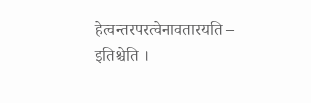हेत्वन्तरपरत्वेनावतारयति –
इतिश्चेति ।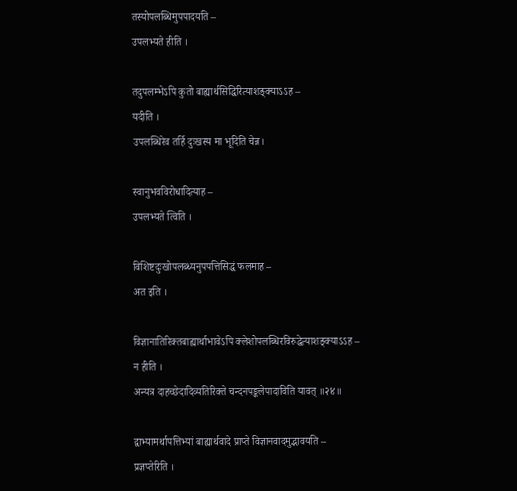तस्योपलब्धिमुपपादयति –
उपलभ्यते हीति ।

तदुपलम्भेऽपि कुतो बाह्यार्थसिद्धिरित्याशङ्क्याऽऽह –
यदीति ।
उपलब्धिरेव तर्हि दुःखस्य मा भूदिति चेन्न।

स्वानुभवविरोधादित्याह –
उपलभ्यते त्विति ।

विशिष्टदुःखोपलब्ध्यनुपपत्तिसिद्धं फलमाह –
अत इति ।

विज्ञानातिरिक्तबाह्यार्थाभावेऽपि क्लेशोपलब्धिरविरुद्धेत्याशङ्क्याऽऽह –
न हीति ।
अन्यत्र दाहच्छेदादिव्यतिरिक्ते चन्दनपङ्कलेपादाविति यावत् ॥२४॥

द्वाभ्यामर्थापत्तिभ्यां बाह्यार्थवादे प्राप्ते विज्ञानवादमुद्भावयति –
प्रज्ञप्तेरिति ।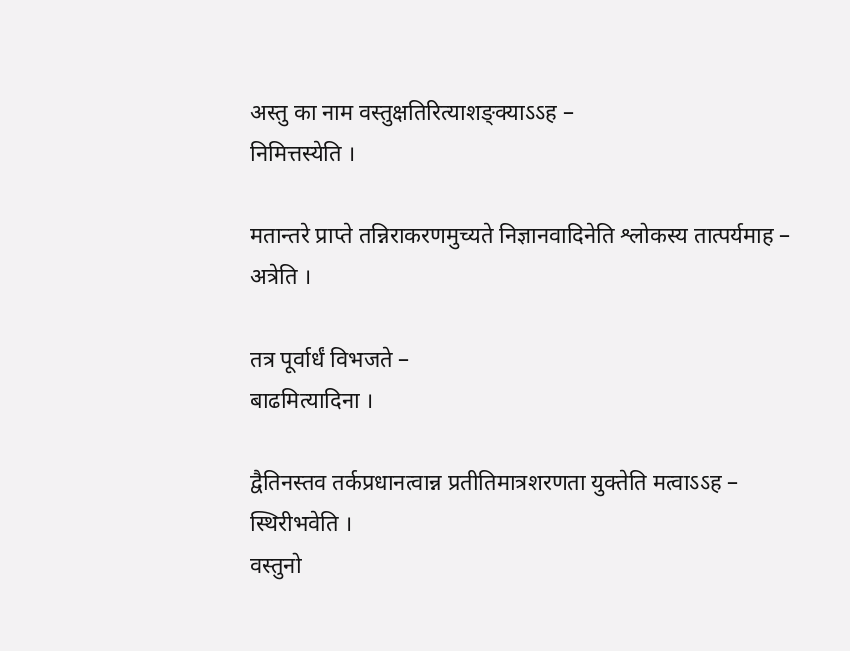अस्तु का नाम वस्तुक्षतिरित्याशङ्क्याऽऽह –
निमित्तस्येति ।

मतान्तरे प्राप्ते तन्निराकरणमुच्यते निज्ञानवादिनेति श्लोकस्य तात्पर्यमाह –
अत्रेति ।

तत्र पूर्वार्धं विभजते –
बाढमित्यादिना ।

द्वैतिनस्तव तर्कप्रधानत्वान्न प्रतीतिमात्रशरणता युक्तेति मत्वाऽऽह –
स्थिरीभवेति ।
वस्तुनो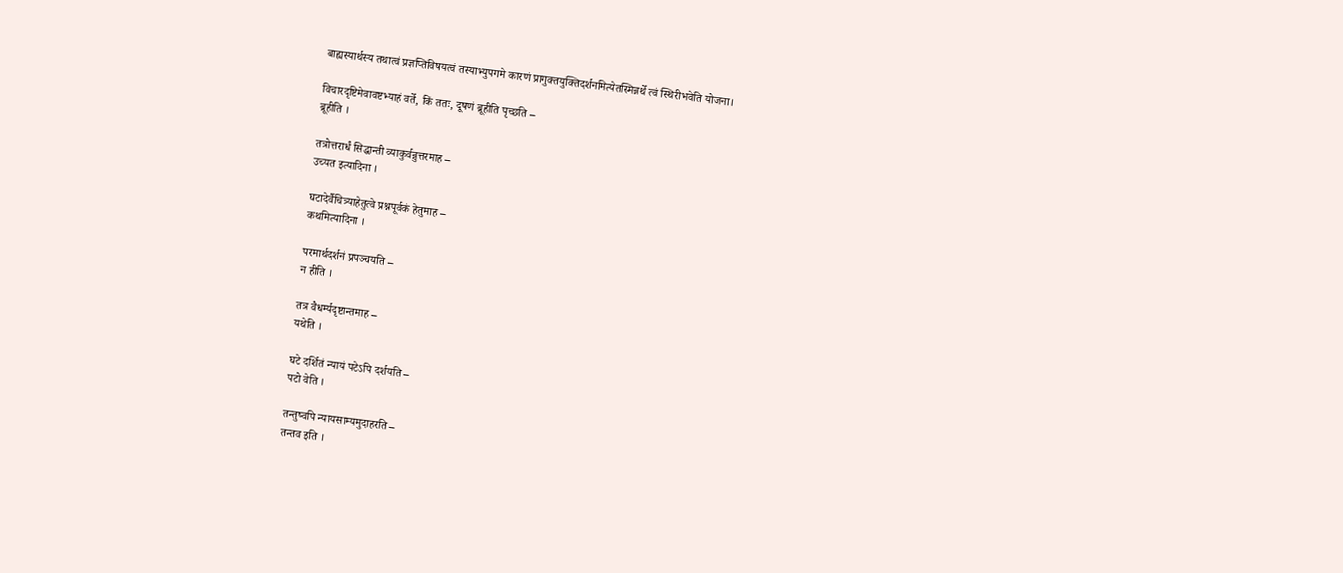बाह्यस्यार्थस्य तथात्वं प्रज्ञप्तिविषयत्वं तस्याभ्युपगमे कारणं प्रागुक्तयुक्तिदर्शनमित्येतस्मिन्नर्थे त्वं स्थिरीभवेति योजना।

विचारदृष्टिमेवावष्टभ्याहं वर्ते, किं ततः, दूषणं ब्रूहीति पृच्छति –
ब्रूहीति ।

तत्रोत्तरार्धं सिद्धान्ती व्याकुर्वन्नुत्तरमाह –
उच्यत इत्यादिना ।

घटादेर्वैचित्र्याहेतुत्वे प्रश्नपूर्वकं हेतुमाह –
कथमित्यादिना ।

परमार्थदर्शनं प्रपञ्चयति –
न हीति ।

तत्र वैधर्म्यदृष्टान्तमाह –
यथेति ।

घटे दर्शितं न्यायं पटेऽपि दर्शयति –
पटो वेति ।

तन्तुष्वपि न्यायसाम्यमुदाहरति –
तन्तव इति ।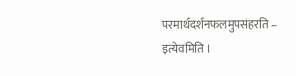परमार्थदर्शनफलमुपसंहरति –
इत्येवमिति ।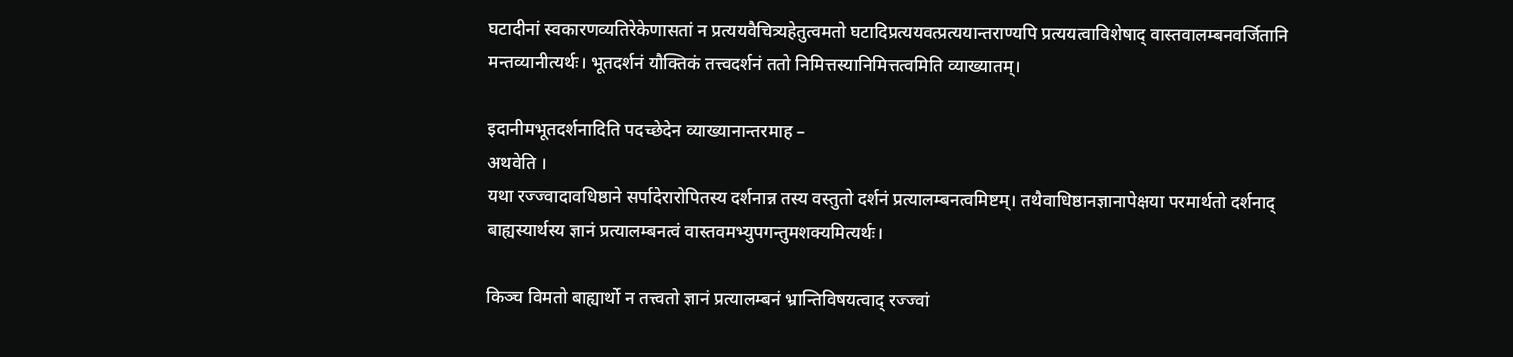घटादीनां स्वकारणव्यतिरेकेणासतां न प्रत्ययवैचित्र्यहेतुत्वमतो घटादिप्रत्ययवत्प्रत्ययान्तराण्यपि प्रत्ययत्वाविशेषाद् वास्तवालम्बनवर्जितानि मन्तव्यानीत्यर्थः। भूतदर्शनं यौक्तिकं तत्त्वदर्शनं ततो निमित्तस्यानिमित्तत्वमिति व्याख्यातम्।

इदानीमभूतदर्शनादिति पदच्छेदेन व्याख्यानान्तरमाह –
अथवेति ।
यथा रज्ज्वादावधिष्ठाने सर्पादेरारोपितस्य दर्शनान्न तस्य वस्तुतो दर्शनं प्रत्यालम्बनत्वमिष्टम्। तथैवाधिष्ठानज्ञानापेक्षया परमार्थतो दर्शनाद् बाह्यस्यार्थस्य ज्ञानं प्रत्यालम्बनत्वं वास्तवमभ्युपगन्तुमशक्यमित्यर्थः।

किञ्च विमतो बाह्यार्थो न तत्त्वतो ज्ञानं प्रत्यालम्बनं भ्रान्तिविषयत्वाद् रज्ज्वां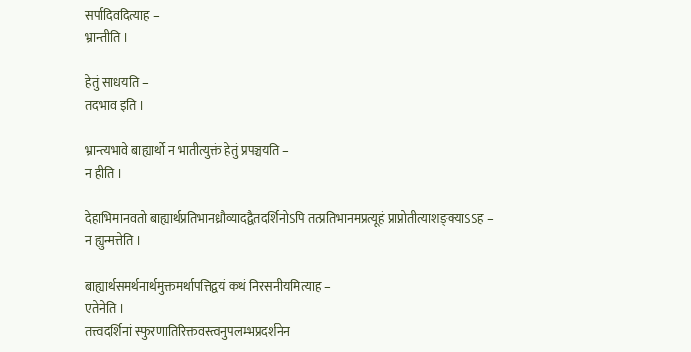सर्पादिवदित्याह –
भ्रान्तीति ।

हेतुं साधयति –
तदभाव इति ।

भ्रान्त्यभावे बाह्यार्थो न भातीत्युक्तं हेतुं प्रपञ्चयति –
न हीति ।

देहाभिमानवतो बाह्यार्थप्रतिभानध्रौव्यादद्वैतदर्शिनोऽपि तत्प्रतिभानमप्रत्यूहं प्राप्नोतीत्याशङ्क्याऽऽह –
न ह्युन्मत्तेति ।

बाह्यार्थसमर्थनार्थमुक्तमर्थापत्तिद्वयं कथं निरसनीयमित्याह –
एतेनेति ।
तत्त्वदर्शिनां स्फुरणातिरिक्तवस्त्वनुपलम्भप्रदर्शनेन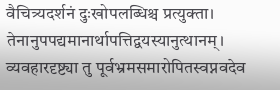वैचित्र्यदर्शनं दुःखोपलब्धिश्च प्रत्युक्ता। तेनानुपपद्यमानार्थापत्तिद्वयस्यानुत्थानम्। व्यवहारदृष्ट्या तु पूर्वभ्रमसमारोपितस्वप्नवदेव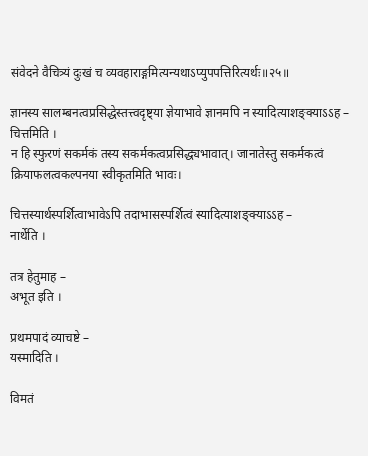संवेदने वैचित्र्यं दुःखं च व्यवहाराङ्गमित्यन्यथाऽप्युपपत्तिरित्यर्थः॥२५॥

ज्ञानस्य सालम्बनत्वप्रसिद्धेस्तत्त्वदृष्ट्या ज्ञेयाभावे ज्ञानमपि न स्यादित्याशङ्क्याऽऽह –
चित्तमिति ।
न हि स्फुरणं सकर्मकं तस्य सकर्मकत्वप्रसिद्ध्यभावात्। जानातेस्तु सकर्मकत्वं क्रियाफलत्वकल्पनया स्वीकृतमिति भावः।

चित्तस्यार्थस्पर्शित्वाभावेऽपि तदाभासस्पर्शित्वं स्यादित्याशङ्क्याऽऽह –
नार्थेति ।

तत्र हेतुमाह –
अभूत इति ।

प्रथमपादं व्याचष्टे –
यस्मादिति ।

विमतं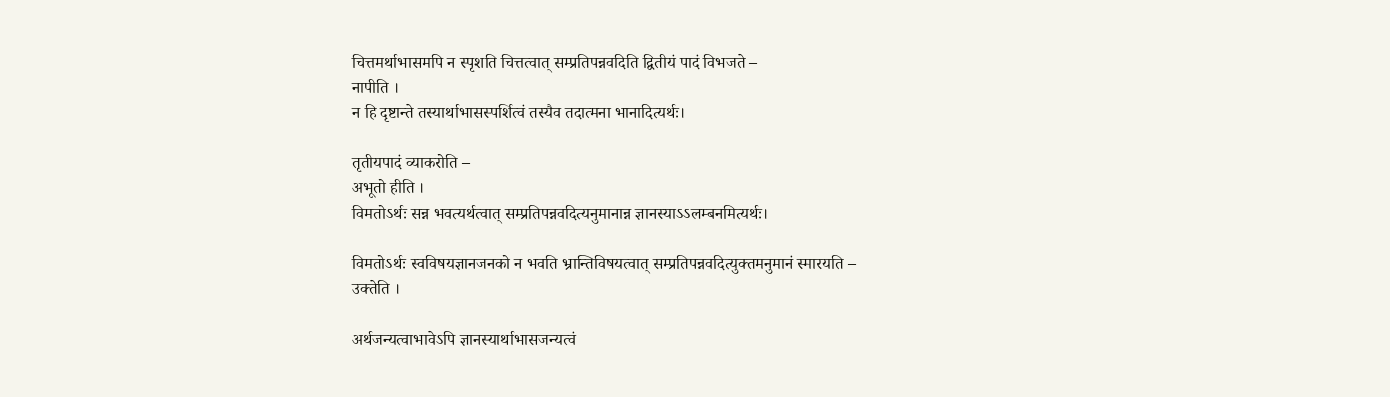चित्तमर्थाभासमपि न स्पृशति चित्तत्वात् सम्प्रतिपन्नवदिति द्वितीयं पादं विभजते –
नापीति ।
न हि दृष्टान्ते तस्यार्थाभासस्पर्शित्वं तस्यैव तदात्मना भानादित्यर्थः।

तृतीयपादं व्याकरोति –
अभूतो हीति ।
विमतोऽर्थः सन्न भवत्यर्थत्वात् सम्प्रतिपन्नवदित्यनुमानान्न ज्ञानस्याऽऽलम्बनमित्यर्थः।

विमतोऽर्थः स्वविषयज्ञानजनको न भवति भ्रान्तिविषयत्वात् सम्प्रतिपन्नवदित्युक्तमनुमानं स्मारयति –
उक्तेति ।

अर्थजन्यत्वाभावेऽपि ज्ञानस्यार्थाभासजन्यत्वं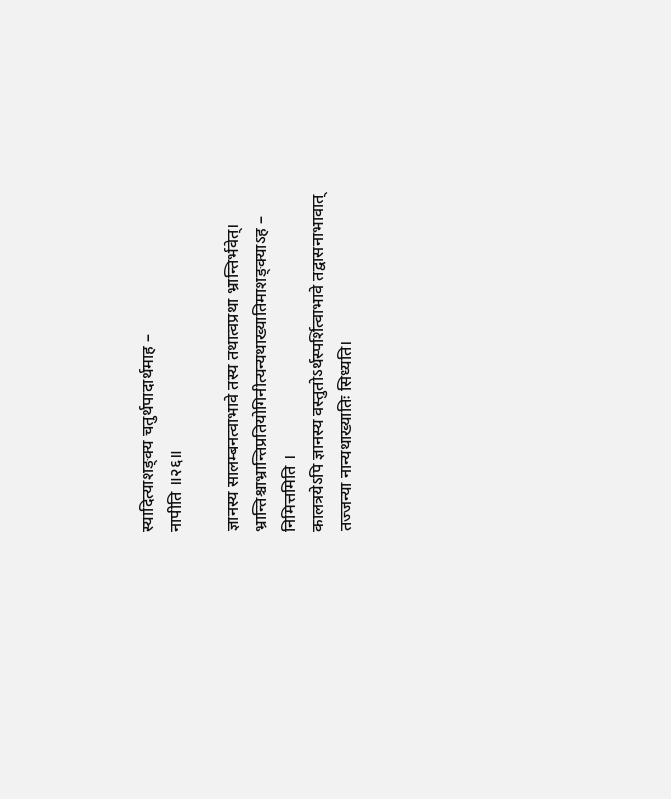स्यादित्याशङ्क्य चतुर्थपादार्थमाह –
नापीति ॥२६॥

ज्ञानस्य सालम्बनत्वाभावे तस्य तथात्वप्रथा भ्रान्तिर्भवेत्। भ्रान्तिश्चाभ्रान्तिप्रतियोगिनीत्यन्यथाख्यातिमाशङ्क्याऽह –
निमित्तमिति ।
कालत्रयेऽपि ज्ञानस्य वस्तुतोऽर्थस्पर्शित्वाभावे तद्वासनाभावात् तज्जन्या नान्यथाख्यातिः सिध्यति।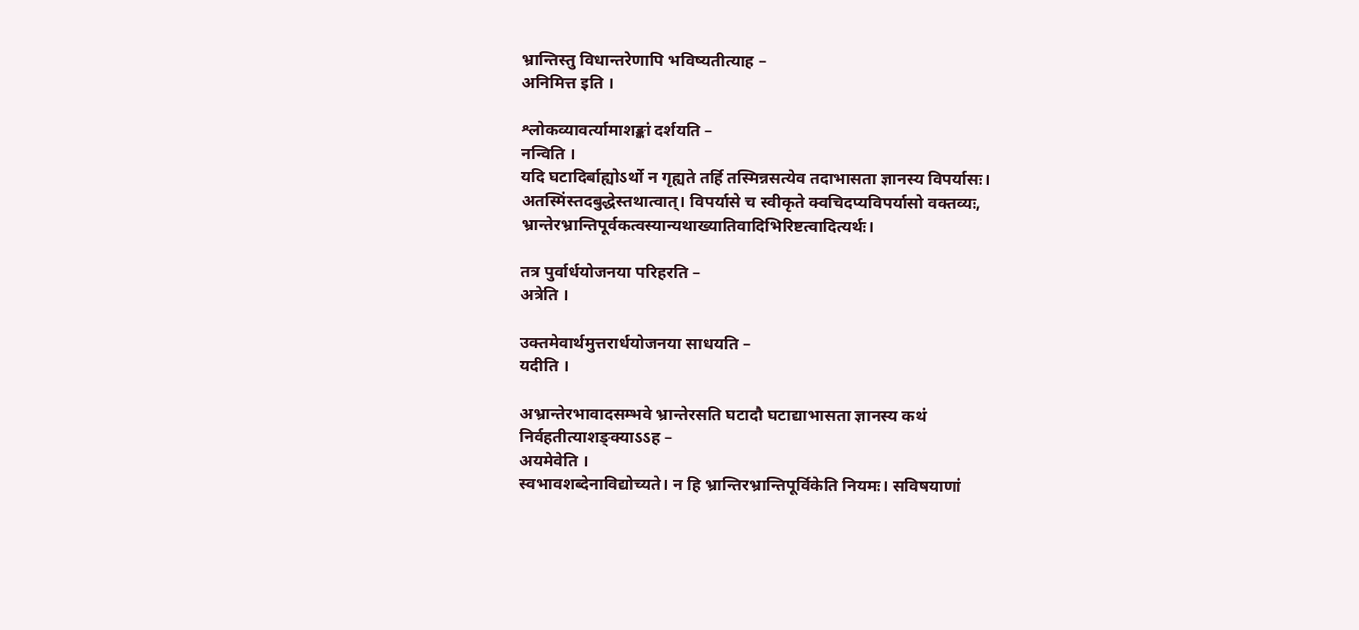भ्रान्तिस्तु विधान्तरेणापि भविष्यतीत्याह –
अनिमित्त इति ।

श्लोकव्यावर्त्यामाशङ्कां दर्शयति –
नन्विति ।
यदि घटादिर्बाह्योऽर्थो न गृह्यते तर्हि तस्मिन्नसत्येव तदाभासता ज्ञानस्य विपर्यासः। अतस्मिंस्तदबुद्धेस्तथात्वात्। विपर्यासे च स्वीकृते क्वचिदप्यविपर्यासो वक्तव्यः, भ्रान्तेरभ्रान्तिपूर्वकत्वस्यान्यथाख्यातिवादिभिरिष्टत्वादित्यर्थः।

तत्र पुर्वार्धयोजनया परिहरति –
अत्रेति ।

उक्तमेवार्थमुत्तरार्धयोजनया साधयति –
यदीति ।

अभ्रान्तेरभावादसम्भवे भ्रान्तेरसति घटादौ घटाद्याभासता ज्ञानस्य कथं निर्वहतीत्याशङ्क्याऽऽह –
अयमेवेति ।
स्वभावशब्देनाविद्योच्यते। न हि भ्रान्तिरभ्रान्तिपूर्विकेति नियमः। सविषयाणां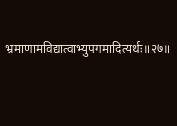भ्रमाणामविद्यात्वाभ्युपगमादित्यर्थः॥२७॥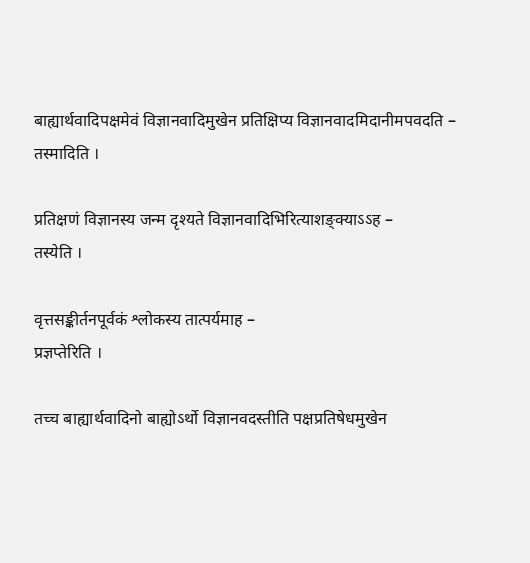बाह्यार्थवादिपक्षमेवं विज्ञानवादिमुखेन प्रतिक्षिप्य विज्ञानवादमिदानीमपवदति –
तस्मादिति ।

प्रतिक्षणं विज्ञानस्य जन्म दृश्यते विज्ञानवादिभिरित्याशङ्क्याऽऽह –
तस्येति ।

वृत्तसङ्कीर्तनपूर्वकं श्लोकस्य तात्पर्यमाह –
प्रज्ञप्तेरिति ।

तच्च बाह्यार्थवादिनो बाह्योऽर्थो विज्ञानवदस्तीति पक्षप्रतिषेधमुखेन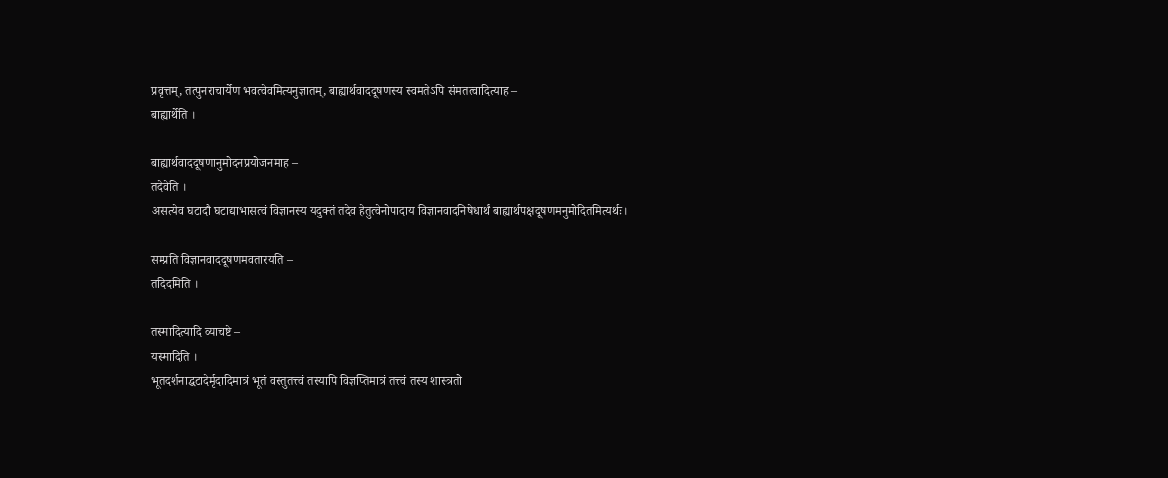प्रवृत्तम्, तत्पुनराचार्येण भवत्वेवमित्यनुज्ञातम्, बाह्यार्थवाददूषणस्य स्वमतेऽपि संमतत्वादित्याह –
बाह्यार्थेति ।

बाह्यार्थवाददूषणानुमोदनप्रयोजनमाह –
तदेवेति ।
असत्येव घटादौ घटाद्याभासत्वं विज्ञानस्य यदुक्तं तदेव हेतुत्वेनोपादाय विज्ञानवादनिषेधार्थं बाह्यार्थपक्षदूषणमनुमोदितमित्यर्थः।

सम्प्रति विज्ञानवाददूषणमवतारयति –
तदिदमिति ।

तस्मादित्यादि व्याचष्टे –
यस्मादिति ।
भूतदर्शनाद्घटादेर्मृदादिमात्रं भूतं वस्तुतत्त्वं तस्यापि विज्ञप्तिमात्रं तत्त्वं तस्य शास्त्रतो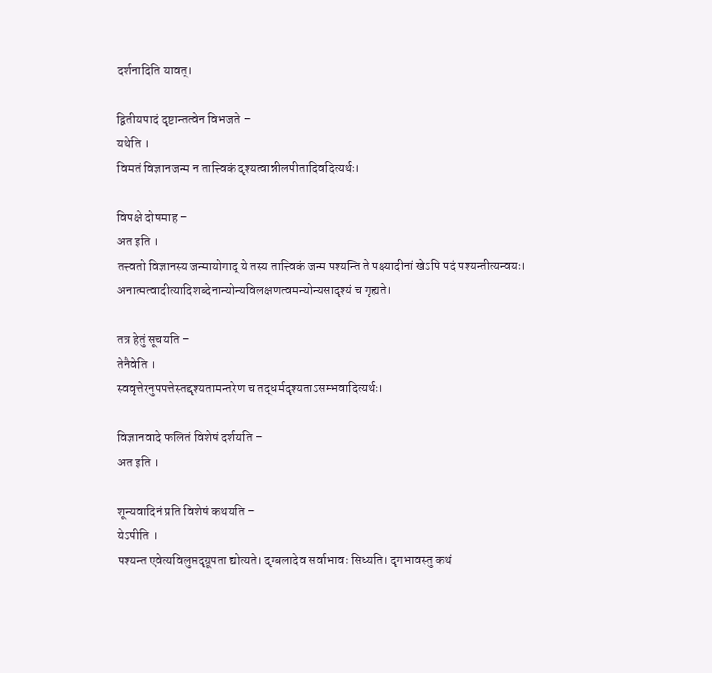दर्शनादिति यावत्।

द्वितीयपादं दृष्टान्तत्वेन विभजते –
यथेति ।
विमतं विज्ञानजन्म न तात्त्विकं दृश्यत्वान्नीलपीतादिवदित्यर्थः।

विपक्षे दोषमाह –
अत इति ।
तत्त्वतो विज्ञानस्य जन्मायोगाद् ये तस्य तात्त्विकं जन्म पश्यन्ति ते पक्ष्यादीनां खेऽपि पदं पश्यन्तीत्यन्वयः। अनात्मत्वादीत्यादिशब्देनान्योन्यविलक्षणत्वमन्योन्यसादृश्यं च गृह्यते।

तत्र हेतुं सूचयति –
तेनैवेति ।
स्ववृत्तेरनुपपत्तेस्तद्दृश्यतामन्तरेण च तद्धर्मदृश्यताऽसम्भवादित्यर्थः।

विज्ञानवादे फलितं विशेषं दर्शयति –
अत इति ।

शून्यवादिनं प्रति विशेषं कथयति –
येऽपीति ।
पश्यन्त एवेत्यविलुप्तदृग्रूपता द्योत्यते। दृग्बलादेव सर्वाभावः सिध्यति। दृगभावस्तु कथं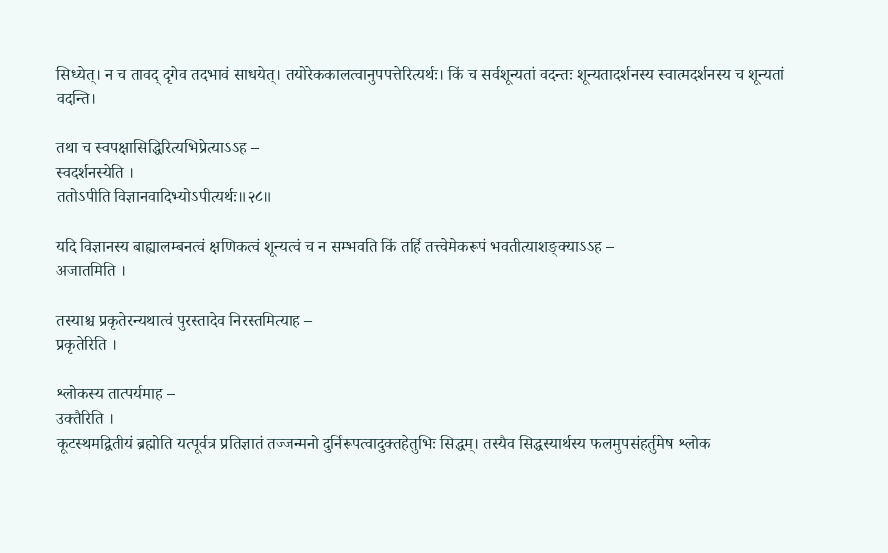सिध्येत्। न च तावद् दृगेव तदभावं साधयेत्। तयोरेककालत्वानुपपत्तेरित्यर्थः। किं च सर्वशून्यतां वदन्तः शून्यतादर्शनस्य स्वात्मदर्शनस्य च शून्यतां वदन्ति।

तथा च स्वपक्षासिद्धिरित्यभिप्रेत्याऽऽह –
स्वदर्शनस्येति ।
ततोऽपीति विज्ञानवादिभ्योऽपीत्यर्थः॥२८॥

यदि विज्ञानस्य बाह्यालम्बनत्वं क्षणिकत्वं शून्यत्वं च न सम्भवति किं तर्हि तत्त्वेमेकरूपं भवतीत्याशङ्क्याऽऽह –
अजातमिति ।

तस्याश्च प्रकृतेरन्यथात्वं पुरस्तादेव निरस्तमित्याह –
प्रकृतेरिति ।

श्लोकस्य तात्पर्यमाह –
उक्तैरिति ।
कूटस्थमद्वितीयं ब्रह्मोति यत्पूर्वत्र प्रतिज्ञातं तज्जन्मनो दुर्निरूपत्वादुक्तहेतुभिः सिद्धम्। तस्यैव सिद्धस्यार्थस्य फलमुपसंहर्तुमेष श्लोक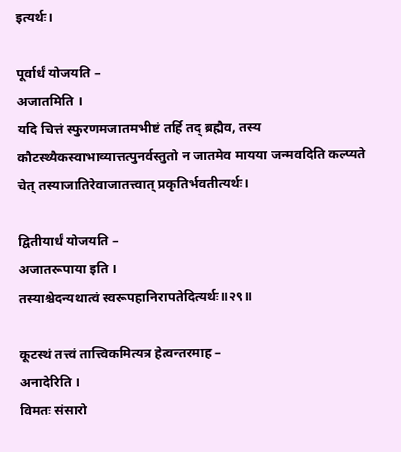इत्यर्थः।

पूर्वार्धं योजयति –
अजातमिति ।
यदि चित्तं स्फुरणमजातमभीष्टं तर्हि तद् ब्रह्मैव, तस्य कौटस्थ्यैकस्वाभाव्यात्तत्पुनर्वस्तुतो न जातमेव मायया जन्मवदिति कल्प्यते चेत् तस्याजातिरेवाजातत्त्वात् प्रकृतिर्भवतीत्यर्थः।

द्वितीयार्धं योजयति –
अजातरूपाया इति ।
तस्याश्चेदन्यथात्वं स्वरूपहानिरापतेदित्यर्थः॥२९॥

कूटस्थं तत्त्वं तात्त्विकमित्यत्र हेत्वन्तरमाह –
अनादेरिति ।
विमतः संसारो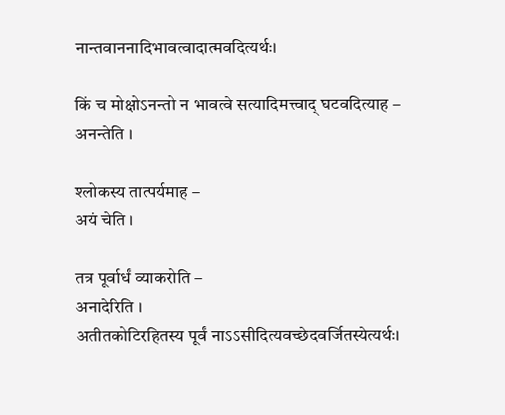नान्तवाननादिभावत्वादात्मवदित्यर्थः।

किं च मोक्षोऽनन्तो न भावत्वे सत्यादिमत्त्वाद् घटवदित्याह –
अनन्तेति ।

श्लोकस्य तात्पर्यमाह –
अयं चेति ।

तत्र पूर्वार्धं व्याकरोति –
अनादेरिति ।
अतीतकोटिरहितस्य पूर्वं नाऽऽसीदित्यवच्छेदवर्जितस्येत्यर्थः।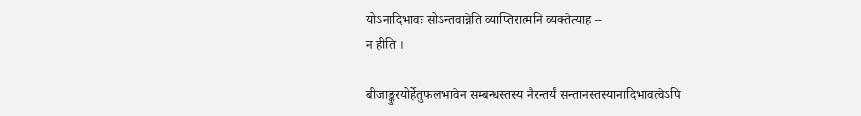योऽनादिभावः सोऽन्तवान्नेति व्याप्तिरात्मनि व्यक्तेत्याह –
न हीति ।

बीजाङ्कुरयोर्हेतुफलभावेन सम्बन्धस्तस्य नैरन्तर्यं सन्तानस्तस्यानादिभावत्वेऽपि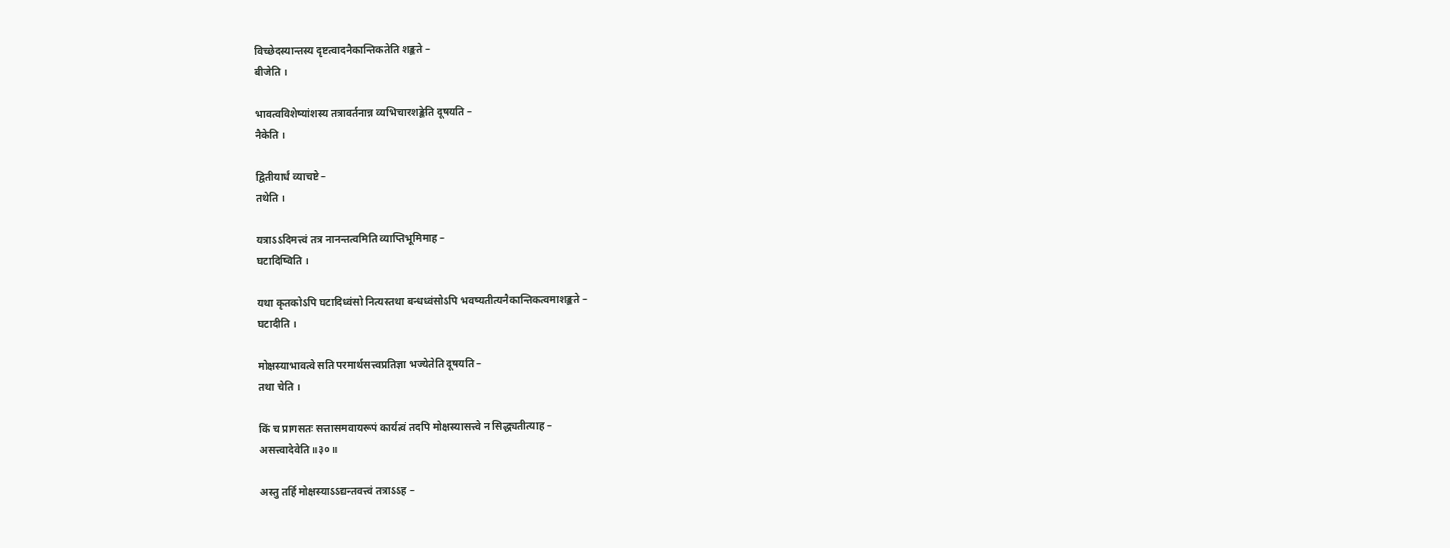विच्छेदस्यान्तस्य दृष्टत्वादनैकान्तिकतेति शङ्कते –
बीजेति ।

भावत्वविशेष्यांशस्य तत्रावर्तनान्न व्यभिचारशङ्केति दूषयति –
नैकेति ।

द्वितीयार्धं व्याचष्टे –
तथेति ।

यत्राऽऽदिमत्त्वं तत्र नानन्तत्वमिति व्याप्तिभूमिमाह –
घटादिष्विति ।

यथा कृतकोऽपि घटादिध्वंसो नित्यस्तथा बन्धध्वंसोऽपि भवष्यतीत्यनैकान्तिकत्वमाशङ्कते –
घटादीति ।

मोक्षस्याभावत्वे सति परमार्थसत्त्वप्रतिज्ञा भज्येतेति दूषयति –
तथा चेति ।

किं च प्रागसतः सत्तासमवायरूपं कार्यत्वं तदपि मोक्षस्यासत्त्वे न सिद्ध्यतीत्याह –
असत्त्वादेवेति ॥३०॥

अस्तु तर्हि मोक्षस्याऽऽद्यन्तवत्त्वं तत्राऽऽह –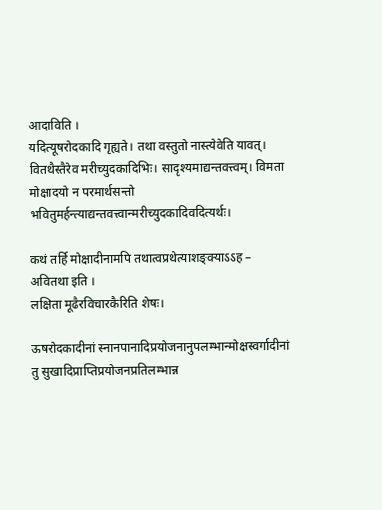आदाविति ।
यदित्यूषरोदकादि गृह्यते। तथा वस्तुतो नास्त्येवेति यावत्। वितथैस्तैरेव मरीच्युदकादिभिः। सादृश्यमाद्यन्तवत्त्वम्। विमता मोक्षादयो न परमार्थसन्तो भवितुमर्हन्त्याद्यन्तवत्त्वान्मरीच्युदकादिवदित्यर्थः।

कथं तर्हि मोक्षादीनामपि तथात्वप्रथेत्याशङ्क्याऽऽह –
अवितथा इति ।
लक्षिता मूढैरविचारकैरिति शेषः।

ऊषरोदकादीनां स्नानपानादिप्रयोजनानुपलम्भान्मोक्षस्वर्गादीनां तु सुखादिप्राप्तिप्रयोजनप्रतिलम्भान्न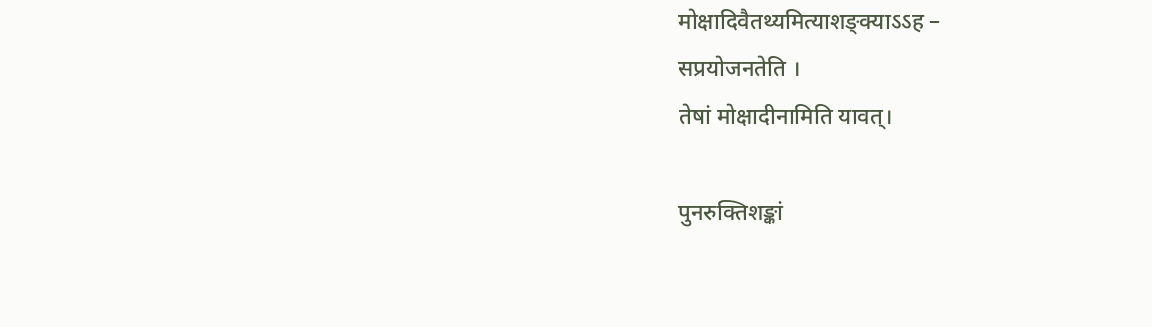मोक्षादिवैतथ्यमित्याशङ्क्याऽऽह –
सप्रयोजनतेति ।
तेषां मोक्षादीनामिति यावत्।

पुनरुक्तिशङ्कां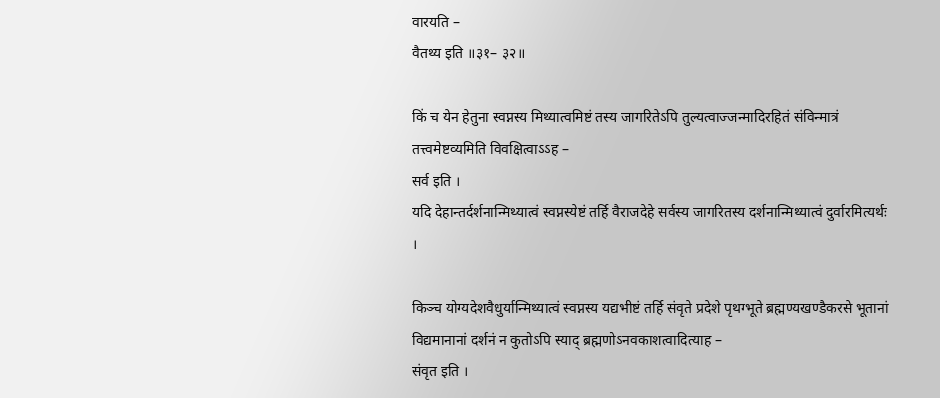वारयति –
वैतथ्य इति ॥३१– ३२॥

किं च येन हेतुना स्वप्नस्य मिथ्यात्वमिष्टं तस्य जागरितेऽपि तुल्यत्वाज्जन्मादिरहितं संविन्मात्रं तत्त्वमेष्टव्यमिति विवक्षित्वाऽऽह –
सर्व इति ।
यदि देहान्तर्दर्शनान्मिथ्यात्वं स्वप्नस्येष्टं तर्हि वैराजदेहे सर्वस्य जागरितस्य दर्शनान्मिथ्यात्वं दुर्वारमित्यर्थः ।

किञ्च योग्यदेशवैधुर्यान्मिथ्यात्वं स्वप्नस्य यद्यभीष्टं तर्हि संवृते प्रदेशे पृथग्भूते ब्रह्मण्यखण्डैकरसे भूतानां विद्यमानानां दर्शनं न कुतोऽपि स्याद् ब्रह्मणोऽनवकाशत्वादित्याह –
संवृत इति ।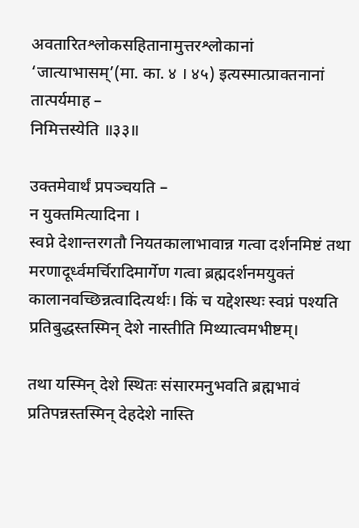अवतारितश्लोकसहितानामुत्तरश्लोकानां ‘जात्याभासम्’(मा. का. ४ । ४५) इत्यस्मात्प्राक्तनानां तात्पर्यमाह –
निमित्तस्येति ॥३३॥

उक्तमेवार्थं प्रपञ्चयति –
न युक्तमित्यादिना ।
स्वप्ने देशान्तरगतौ नियतकालाभावान्न गत्वा दर्शनमिष्टं तथा मरणादूर्ध्वमर्चिरादिमार्गेण गत्वा ब्रह्मदर्शनमयुक्तं कालानवच्छिन्नत्वादित्यर्थः। किं च यद्देशस्थः स्वप्नं पश्यति प्रतिबुद्धस्तस्मिन् देशे नास्तीति मिथ्यात्वमभीष्टम्।

तथा यस्मिन् देशे स्थितः संसारमनुभवति ब्रह्मभावं प्रतिपन्नस्तस्मिन् देहदेशे नास्ति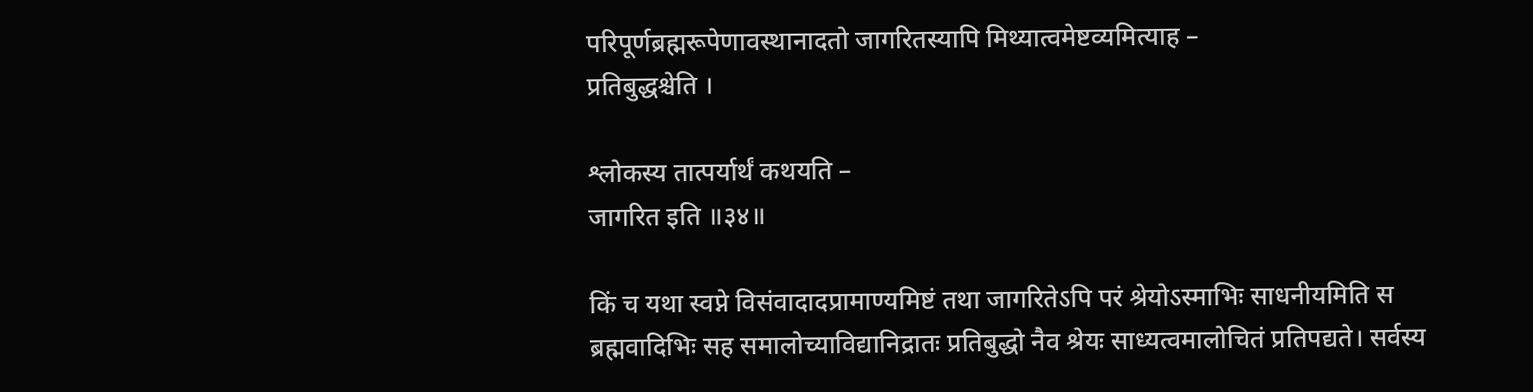परिपूर्णब्रह्मरूपेणावस्थानादतो जागरितस्यापि मिथ्यात्वमेष्टव्यमित्याह –
प्रतिबुद्धश्चेति ।

श्लोकस्य तात्पर्यार्थं कथयति –
जागरित इति ॥३४॥

किं च यथा स्वप्ने विसंवादादप्रामाण्यमिष्टं तथा जागरितेऽपि परं श्रेयोऽस्माभिः साधनीयमिति स ब्रह्मवादिभिः सह समालोच्याविद्यानिद्रातः प्रतिबुद्धो नैव श्रेयः साध्यत्वमालोचितं प्रतिपद्यते। सर्वस्य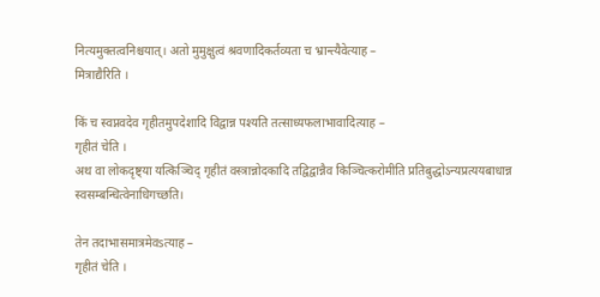नित्यमुक्तत्वनिश्चयात्। अतो मुमुक्षुत्वं श्रवणादिकर्तव्यता च भ्रान्त्यैवेत्याह –
मित्राद्यैरिति ।

किं च स्वप्नवदेव गृहीतमुपदेशादि विद्वान्न पश्यति तत्साध्यफलाभावादित्याह –
गृहीतं चेति ।
अथ वा लोकदृष्ट्या यत्किञ्चिद् गृहीतं वस्त्रान्नोदकादि तद्विद्वान्नैव किञ्चित्करोमीति प्रतिबुद्धोऽन्यप्रत्ययबाधान्न स्वसम्बन्धित्वेनाधिगच्छति।

तेन तदाभासमात्रमेवsत्याह –
गृहीतं चेति ।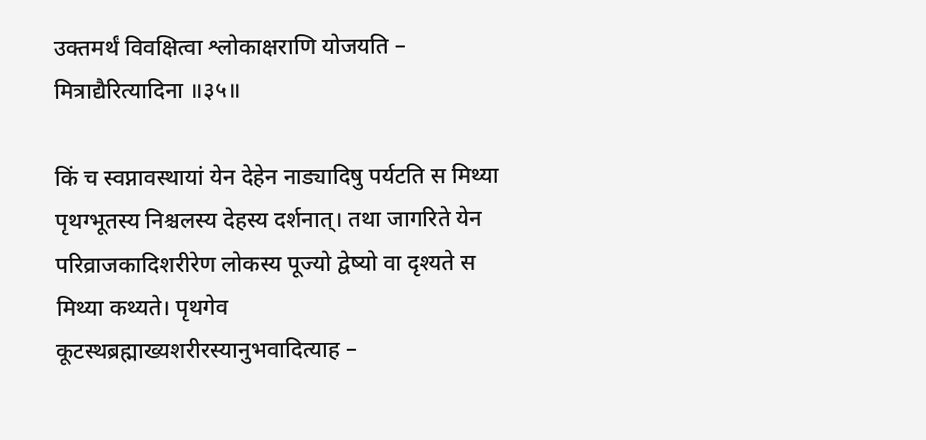उक्तमर्थं विवक्षित्वा श्लोकाक्षराणि योजयति –
मित्राद्यैरित्यादिना ॥३५॥

किं च स्वप्नावस्थायां येन देहेन नाड्यादिषु पर्यटति स मिथ्या पृथग्भूतस्य निश्चलस्य देहस्य दर्शनात्। तथा जागरिते येन परिव्राजकादिशरीरेण लोकस्य पूज्यो द्वेष्यो वा दृश्यते स मिथ्या कथ्यते। पृथगेव कूटस्थब्रह्माख्यशरीरस्यानुभवादित्याह –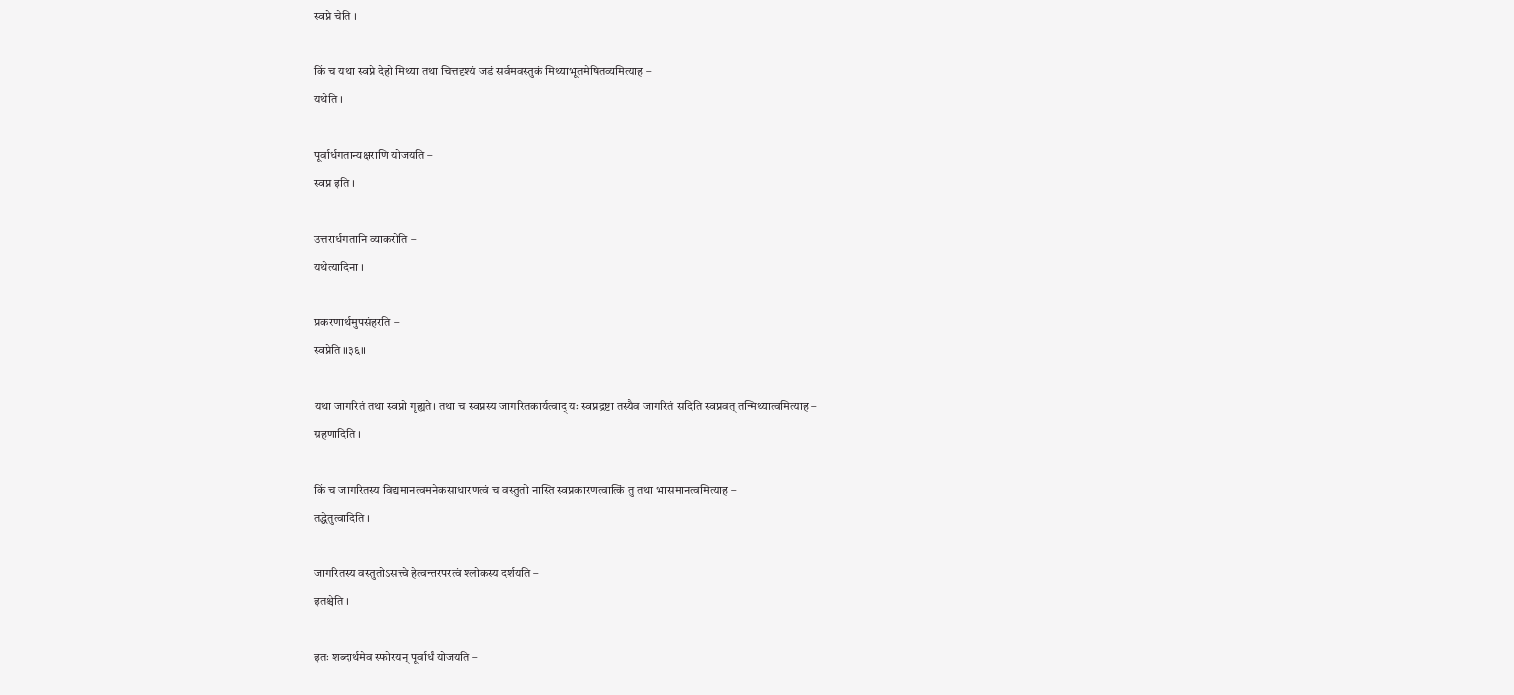स्वप्ने चेति ।

किं च यथा स्वप्ने देहो मिथ्या तथा चित्तदृश्यं जडं सर्वमवस्तुकं मिथ्याभूतमेषितव्यमित्याह –
यथेति ।

पूर्वार्धगतान्यक्षराणि योजयति –
स्वप्न इति ।

उत्तरार्धगतानि व्याकरोति –
यथेत्यादिना ।

प्रकरणार्थमुपसंहरति –
स्वप्नेति ॥३६॥

यथा जागरितं तथा स्वप्नो गृह्यते। तथा च स्वप्नस्य जागरितकार्यत्वाद् यः स्वप्नद्रष्टा तस्यैव जागरितं सदिति स्वप्नवत् तन्मिथ्यात्वमित्याह –
ग्रहणादिति ।

किं च जागरितस्य विद्यमानत्वमनेकसाधारणत्वं च वस्तुतो नास्ति स्वप्नकारणत्वात्किं तु तथा भासमानत्वमित्याह –
तद्धेतुत्वादिति ।

जागरितस्य वस्तुतोऽसत्त्वे हेत्वन्तरपरत्वं श्लोकस्य दर्शयति –
इतश्चेति ।

इतः शब्दार्थमेव स्फोरयन् पूर्वार्धं योजयति –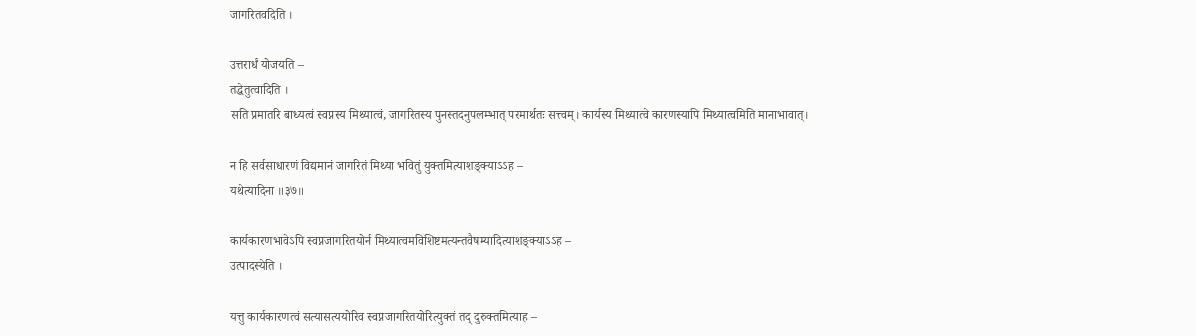जागरितवदिति ।

उत्तरार्धं योजयति –
तद्धेतुत्वादिति ।
सति प्रमातरि बाध्यत्वं स्वप्नस्य मिथ्यात्वं, जागरितस्य पुनस्तदनुपलम्भात् परमार्थतः सत्त्वम्। कार्यस्य मिथ्यात्वे कारणस्यापि मिथ्यात्वमिति मानाभावात्।

न हि सर्वसाधारणं विद्यमानं जागरितं मिथ्या भवितुं युक्तमित्याशङ्क्याऽऽह –
यथेत्यादिना ॥३७॥

कार्यकारणभावेऽपि स्वप्नजागरितयोर्न मिथ्यात्वमविशिष्टमत्यन्तवैषम्यादित्याशङ्क्याऽऽह –
उत्पादस्येति ।

यत्तु कार्यकारणत्वं सत्यासत्ययोरिव स्वप्नजागरितयोरित्युक्तं तद् दुरुक्तमित्याह –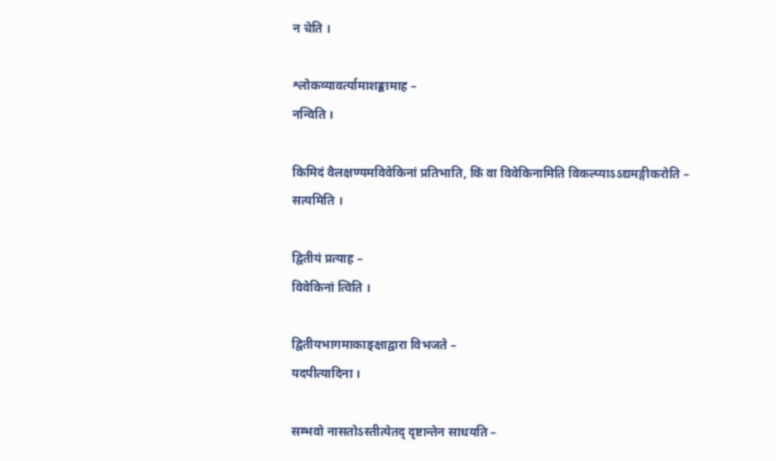न चेति ।

श्लोकव्यावर्त्यामाशङ्कामाह –
नन्विति ।

किमिदं वैलक्षण्यमविवेकिनां प्रतिभाति, किं वा विवेकिनामिति विकल्प्याऽऽद्यमङ्गीकरोति –
सत्यमिति ।

द्वितीयं प्रत्याह –
विवेकिनां त्विति ।

द्वितीयभागमाकाङ्क्षाद्वारा विभजते –
यदपीत्यादिना ।

सम्भवो नासतोऽस्तीत्येतद् दृष्टान्तेन साधयति –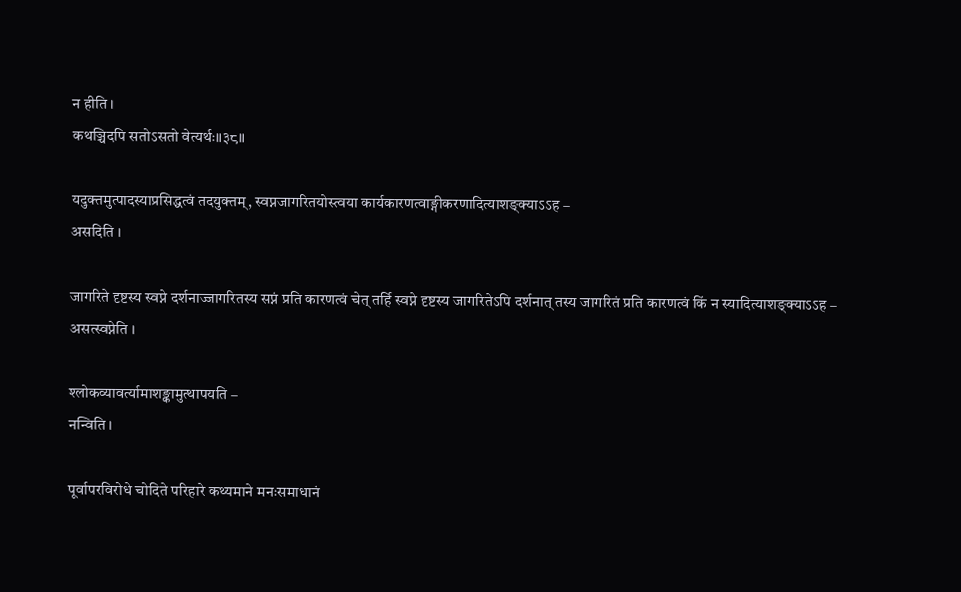न हीति ।
कथञ्चिदपि सतोऽसतो वेत्यर्थः॥३८॥

यदुक्तमुत्पादस्याप्रसिद्धत्वं तदयुक्तम्, स्वप्नजागरितयोस्त्वया कार्यकारणत्वाङ्गीकरणादित्याशङ्क्याऽऽह –
असदिति ।

जागरिते दृष्टस्य स्वप्ने दर्शनाज्जागरितस्य सप्नं प्रति कारणत्वं चेत् तर्हि स्वप्ने दृष्टस्य जागरितेऽपि दर्शनात् तस्य जागरितं प्रति कारणत्वं किं न स्यादित्याशङ्क्याऽऽह –
असत्स्वप्नेति ।

श्लोकव्यावर्त्यामाशङ्कामुत्थापयति –
नन्विति ।

पूर्वापरविरोधे चोदिते परिहारे कथ्यमाने मनःसमाधानं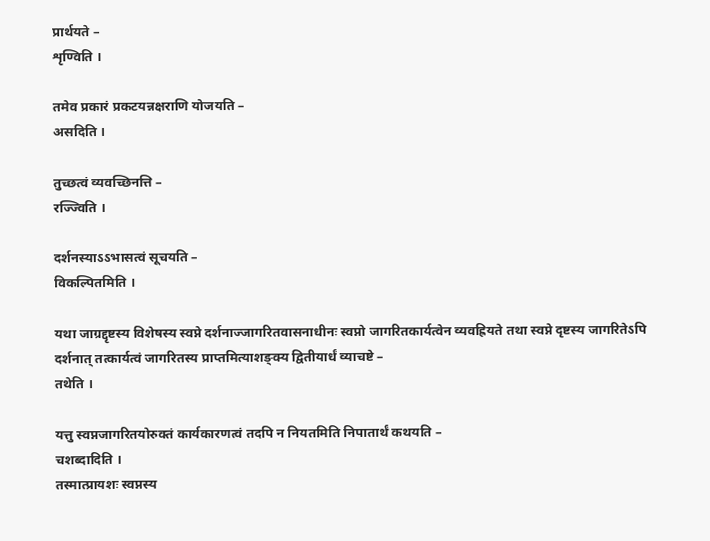प्रार्थयते –
शृण्विति ।

तमेव प्रकारं प्रकटयन्नक्षराणि योजयति –
असदिति ।

तुच्छत्वं व्यवच्छिनत्ति –
रज्ज्विति ।

दर्शनस्याऽऽभासत्वं सूचयति –
विकल्पितमिति ।

यथा जाग्रद्दृष्टस्य विशेषस्य स्वप्ने दर्शनाज्जागरितवासनाधीनः स्वप्नो जागरितकार्यत्वेन व्यवह्रियते तथा स्वप्ने दृष्टस्य जागरितेऽपि दर्शनात् तत्कार्यत्वं जागरितस्य प्राप्तमित्याशङ्क्य द्वितीयार्धं व्याचष्टे –
तथेति ।

यत्तु स्वप्नजागरितयोरुक्तं कार्यकारणत्वं तदपि न नियतमिति निपातार्थं कथयति –
चशब्दादिति ।
तस्मात्प्रायशः स्वप्नस्य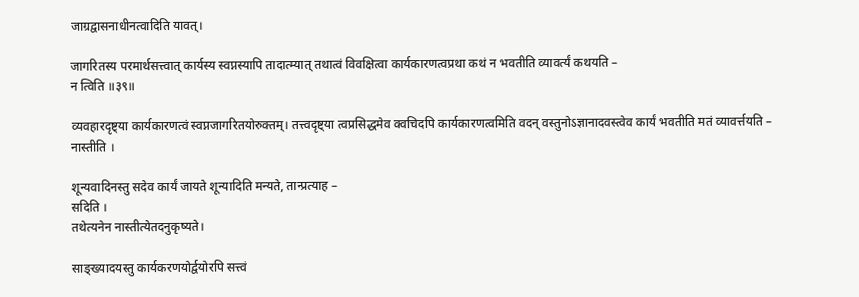जाग्रद्वासनाधीनत्वादिति यावत्।

जागरितस्य परमार्थसत्त्वात् कार्यस्य स्वप्नस्यापि तादात्म्यात् तथात्वं विवक्षित्वा कार्यकारणत्वप्रथा कथं न भवतीति व्यावर्त्यं कथयति –
न त्विति ॥३९॥

व्यवहारदृष्ट्या कार्यकारणत्वं स्वप्नजागरितयोरुक्तम्। तत्त्वदृष्ट्या त्वप्रसिद्धमेव क्वचिदपि कार्यकारणत्वमिति वदन् वस्तुनोऽज्ञानादवस्त्वेव कार्यं भवतीति मतं व्यावर्त्तयति –
नास्तीति ।

शून्यवादिनस्तु सदेव कार्यं जायते शून्यादिति मन्यते, तान्प्रत्याह –
सदिति ।
तथेत्यनेन नास्तीत्येतदनुकृष्यते।

साङ्ख्यादयस्तु कार्यकरणयोर्द्वयोरपि सत्त्वं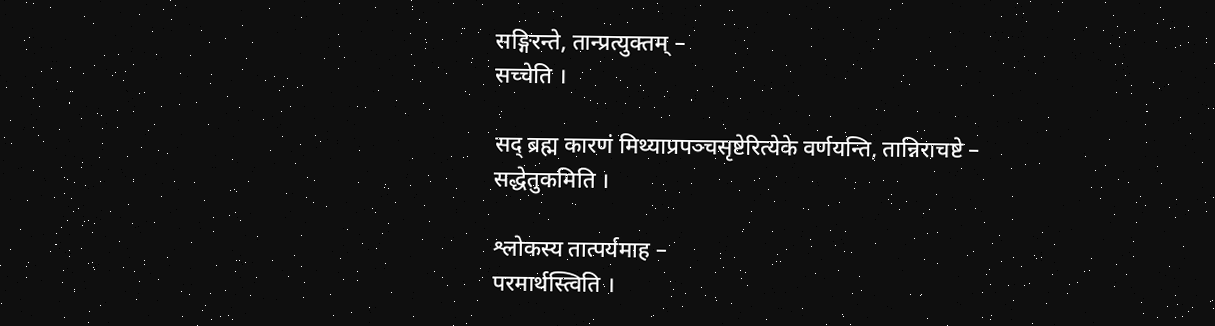सङ्गिरन्ते, तान्प्रत्युक्तम् –
सच्चेति ।

सद् ब्रह्म कारणं मिथ्याप्रपञ्चसृष्टेरित्येके वर्णयन्ति, तान्निराचष्टे –
सद्धेतुकमिति ।

श्लोकस्य तात्पर्यमाह –
परमार्थस्त्विति ।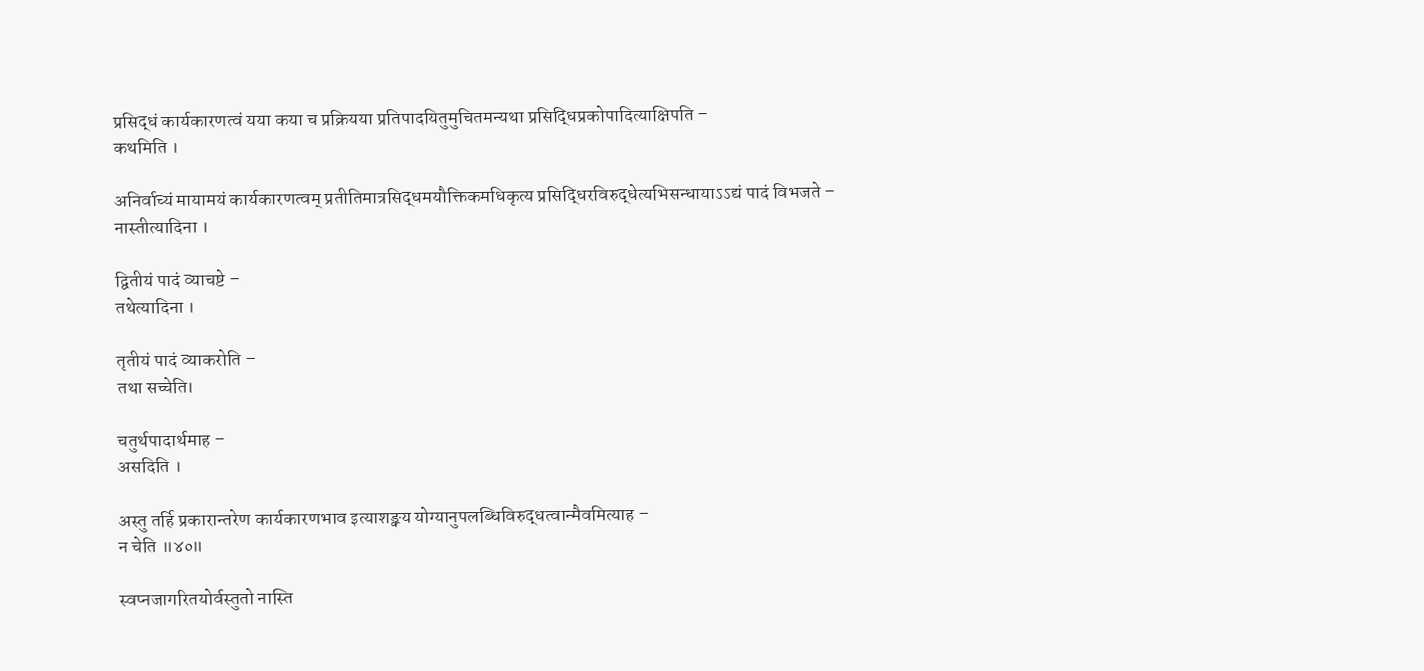प्रसिद्धं कार्यकारणत्वं यया कया च प्रक्रियया प्रतिपादयितुमुचितमन्यथा प्रसिद्धिप्रकोपादित्याक्षिपति –
कथमिति ।

अनिर्वाच्यं मायामयं कार्यकारणत्वम् प्रतीतिमात्रसिद्धमयौक्तिकमधिकृत्य प्रसिद्धिरविरुद्धेत्यभिसन्धायाऽऽद्यं पादं विभजते –
नास्तीत्यादिना ।

द्वितीयं पादं व्याचष्टे –
तथेत्यादिना ।

तृतीयं पादं व्याकरोति –
तथा सच्चेति।

चतुर्थपादार्थमाह –
असदिति ।

अस्तु तर्हि प्रकारान्तरेण कार्यकारणभाव इत्याशङ्क्य योग्यानुपलब्धिविरुद्धत्वान्मैवमित्याह –
न चेति ॥४०॥

स्वप्नजागरितयोर्वस्तुतो नास्ति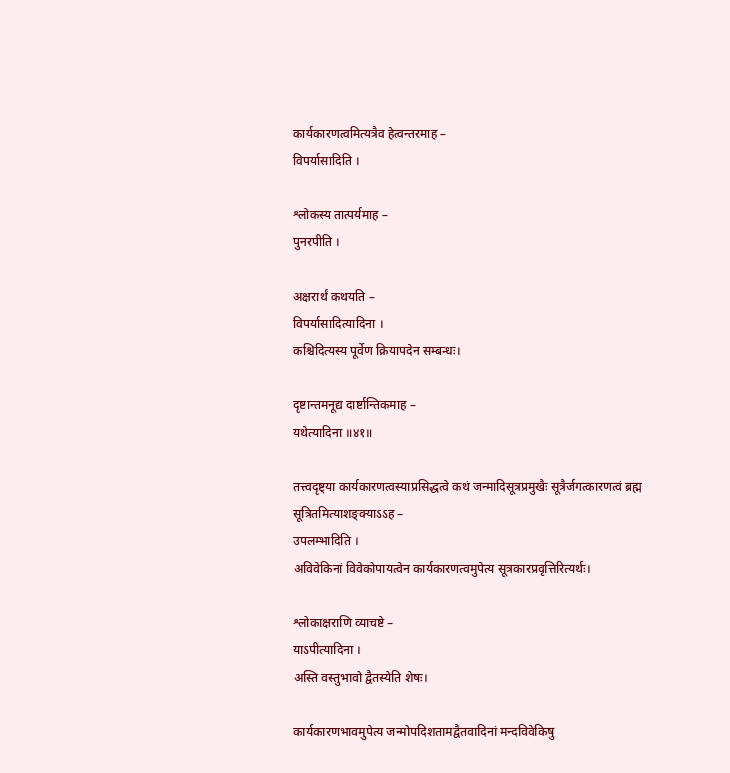कार्यकारणत्वमित्यत्रैव हेत्वन्तरमाह –
विपर्यासादिति ।

श्लोकस्य तात्पर्यमाह –
पुनरपीति ।

अक्षरार्थं कथयति –
विपर्यासादित्यादिना ।
कश्चिदित्यस्य पूर्वेण क्रियापदेन सम्बन्धः।

दृष्टान्तमनूद्य दार्ष्टान्तिकमाह –
यथेत्यादिना ॥४१॥

तत्त्वदृष्ट्या कार्यकारणत्वस्याप्रसिद्धत्वे कथं जन्मादिसूत्रप्रमुखैः सूत्रैर्जगत्कारणत्वं ब्रह्म सूत्रितमित्याशङ्क्याऽऽह –
उपलम्भादिति ।
अविवेकिनां विवेकोपायत्वेन कार्यकारणत्वमुपेत्य सूत्रकारप्रवृत्तिरित्यर्थः।

श्लोकाक्षराणि व्याचष्टे –
याऽपीत्यादिना ।
अस्ति वस्तुभावो द्वैतस्येति शेषः।

कार्यकारणभावमुपेत्य जन्मोपदिशतामद्वैतवादिनां मन्दविवेकिषु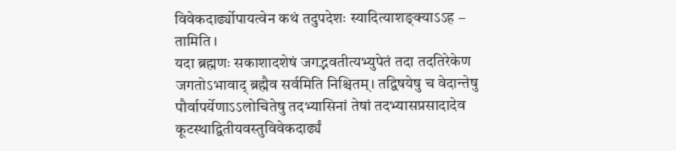विवेकदार्ढ्योपायत्वेन कथं तदुपदेशः स्यादित्याशङ्क्याऽऽह –
तामिति ।
यदा ब्रह्मणः सकाशादशेषं जगद्भवतीत्यभ्युपेतं तदा तदतिरेकेण जगतोऽभावाद् ब्रह्मैव सर्वमिति निश्चितम्। तद्विषयेषु च वेदान्तेषु पौर्वापर्येणाऽऽलोचितेषु तदभ्यासिनां तेषां तदभ्यासप्रसादादेव कूटस्थाद्वितीयवस्तुविवेकदार्ढ्यं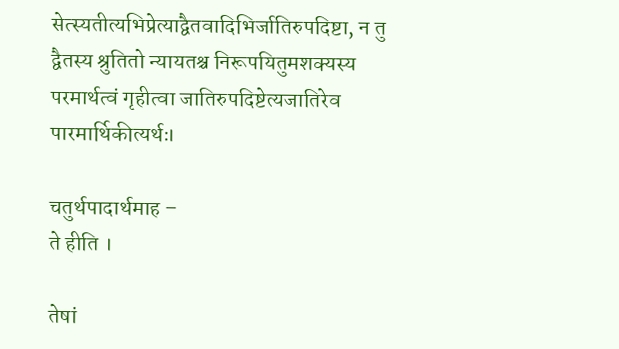सेत्स्यतीत्यभिप्रेत्याद्वैतवादिभिर्जातिरुपदिष्टा, न तु द्वैतस्य श्रुतितो न्यायतश्च निरूपयितुमशक्यस्य परमार्थत्वं गृहीत्वा जातिरुपदिष्टेत्यजातिरेव पारमार्थिकीत्यर्थः।

चतुर्थपादार्थमाह –
ते हीति ।

तेषां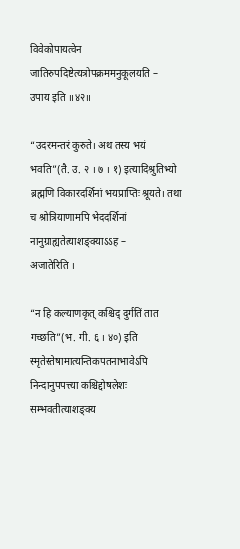विवेकोपायत्वेन जातिरुपदिष्टेत्यत्रोपक्रममनुकूलयति –
उपाय इति ॥४२॥

“उदरमन्तरं कुरुते। अथ तस्य भयं भवति”(तै. उ. २ । ७ । १) इत्यादिश्रुतिभ्यो ब्रह्मणि विकारदर्शिनां भयप्राप्तिः श्रूयते। तथा च श्रोत्रियाणामपि भेददर्शिनां नानुग्राह्यतेत्याशङ्क्याऽऽह –
अजातेरिति ।

“न हि कल्याणकृत् कश्चिद् दुर्गतिं तात गच्छति”(भ. गी. ६ । ४०) इति स्मृतेस्तेषामात्यन्तिकपतनाभावेऽपि निन्दानुपपत्त्या कश्चिद्दोषलेशः सम्भवतीत्याशङ्क्य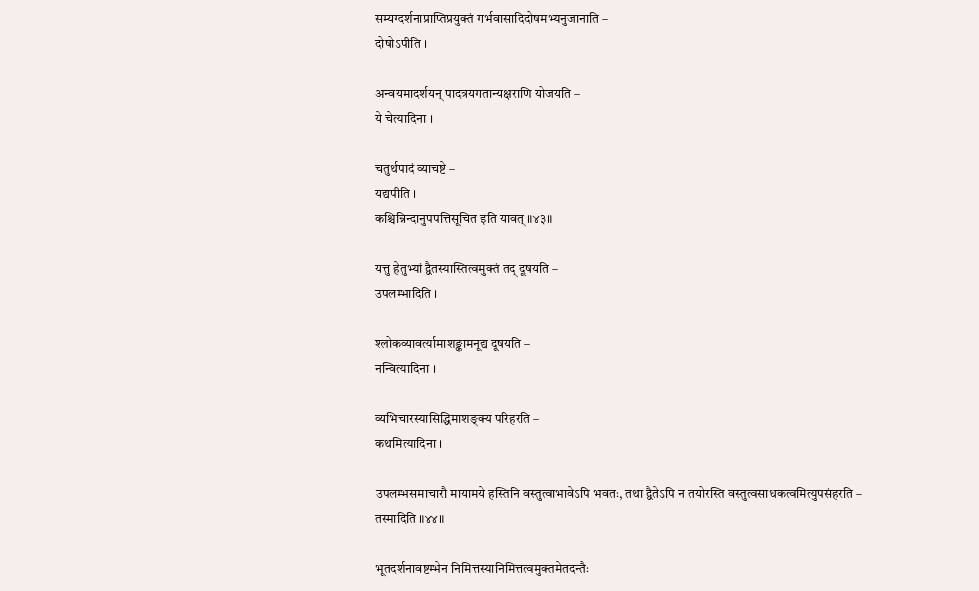सम्यग्दर्शनाप्राप्तिप्रयुक्तं गर्भवासादिदोषमभ्यनुजानाति –
दोषोऽपीति ।

अन्वयमादर्शयन् पादत्रयगतान्यक्षराणि योजयति –
ये चेत्यादिना ।

चतुर्थपादं व्याचष्टे –
यद्यपीति ।
कश्चिन्निन्दानुपपत्तिसूचित इति यावत् ॥४३॥

यत्तु हेतुभ्यां द्वैतस्यास्तित्वमुक्तं तद् दूषयति –
उपलम्भादिति ।

श्लोकव्यावर्त्यामाशङ्कामनूद्य दूषयति –
नन्वित्यादिना ।

व्यभिचारस्यासिद्धिमाशङ्क्य परिहरति –
कथमित्यादिना ।

उपलम्भसमाचारौ मायामये हस्तिनि वस्तुत्वाभावेऽपि भवतः, तथा द्वैतेऽपि न तयोरस्ति वस्तुत्वसाधकत्वमित्युपसंहरति –
तस्मादिति ॥४४॥

भूतदर्शनावष्टम्भेन निमित्तस्यानिमित्तत्वमुक्तमेतदन्तैः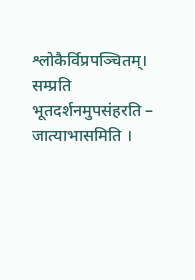श्लोकैर्विप्रपञ्चितम्। सम्प्रति भूतदर्शनमुपसंहरति –
जात्याभासमिति ।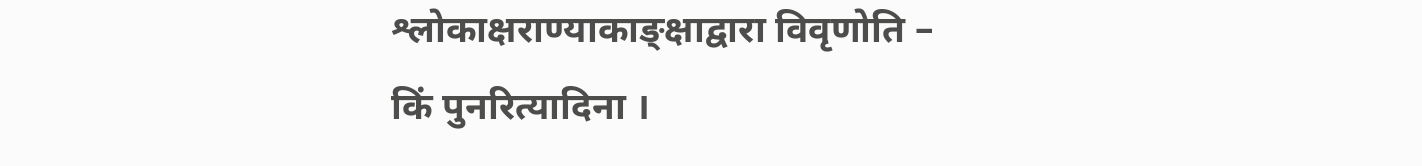श्लोकाक्षराण्याकाङ्क्षाद्वारा विवृणोति –
किं पुनरित्यादिना ।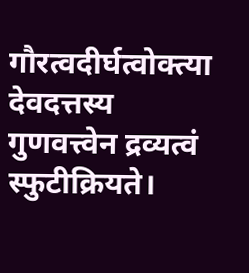गौरत्वदीर्घत्वोक्त्या देवदत्तस्य गुणवत्त्वेन द्रव्यत्वं स्फुटीक्रियते।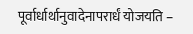पूर्वार्धार्थानुवादेनापरार्धं योजयति –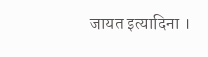जायत इत्यादिना ।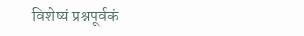विशेष्यं प्रश्नपूर्वकं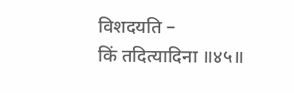विशदयति –
किं तदित्यादिना ॥४५॥